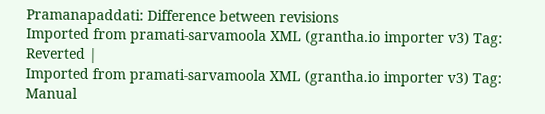Pramanapaddati: Difference between revisions
Imported from pramati-sarvamoola XML (grantha.io importer v3) Tag: Reverted |
Imported from pramati-sarvamoola XML (grantha.io importer v3) Tag: Manual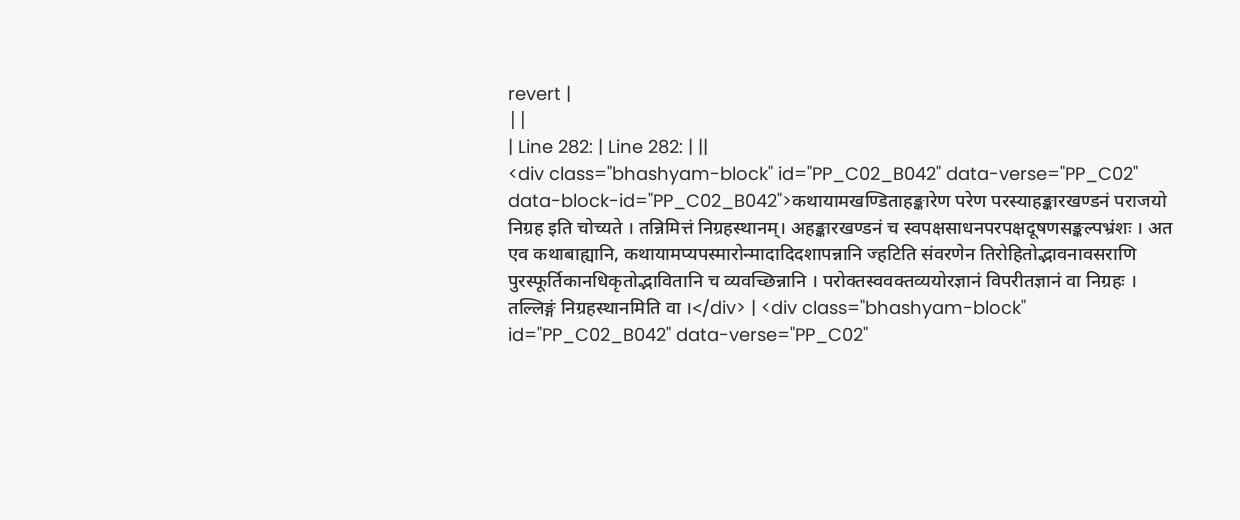revert |
||
| Line 282: | Line 282: | ||
<div class="bhashyam-block" id="PP_C02_B042" data-verse="PP_C02" data-block-id="PP_C02_B042">कथायामखण्डिताहङ्कारेण परेण परस्याहङ्कारखण्डनं पराजयो निग्रह इति चोच्यते । तन्निमित्तं निग्रहस्थानम्। अहङ्कारखण्डनं च स्वपक्षसाधनपरपक्षदूषणसङ्कल्पभ्रंशः । अत एव कथाबाह्यानि, कथायामप्यपस्मारोन्मादादिदशापन्नानि ज्हटिति संवरणेन तिरोहितोद्भावनावसराणि पुरस्फूर्तिकानधिकृतोद्भावितानि च व्यवच्छिन्नानि । परोक्तस्ववक्तव्ययोरज्ञानं विपरीतज्ञानं वा निग्रहः । तल्लिङ्गं निग्रहस्थानमिति वा ।</div> | <div class="bhashyam-block" id="PP_C02_B042" data-verse="PP_C02"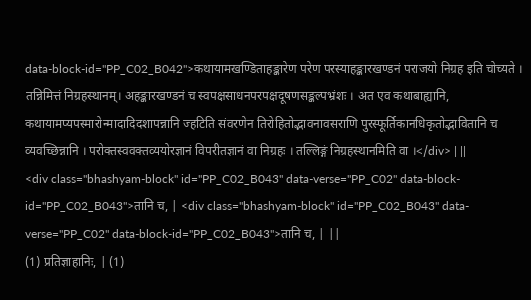data-block-id="PP_C02_B042">कथायामखण्डिताहङ्कारेण परेण परस्याहङ्कारखण्डनं पराजयो निग्रह इति चोच्यते । तन्निमित्तं निग्रहस्थानम्। अहङ्कारखण्डनं च स्वपक्षसाधनपरपक्षदूषणसङ्कल्पभ्रंशः । अत एव कथाबाह्यानि, कथायामप्यपस्मारोन्मादादिदशापन्नानि ज्हटिति संवरणेन तिरोहितोद्भावनावसराणि पुरस्फूर्तिकानधिकृतोद्भावितानि च व्यवच्छिन्नानि । परोक्तस्ववक्तव्ययोरज्ञानं विपरीतज्ञानं वा निग्रहः । तल्लिङ्गं निग्रहस्थानमिति वा ।</div> | ||
<div class="bhashyam-block" id="PP_C02_B043" data-verse="PP_C02" data-block-id="PP_C02_B043">तानि च, | <div class="bhashyam-block" id="PP_C02_B043" data-verse="PP_C02" data-block-id="PP_C02_B043">तानि च, | ||
(1) प्रतिज्ञाहानिः, | (1)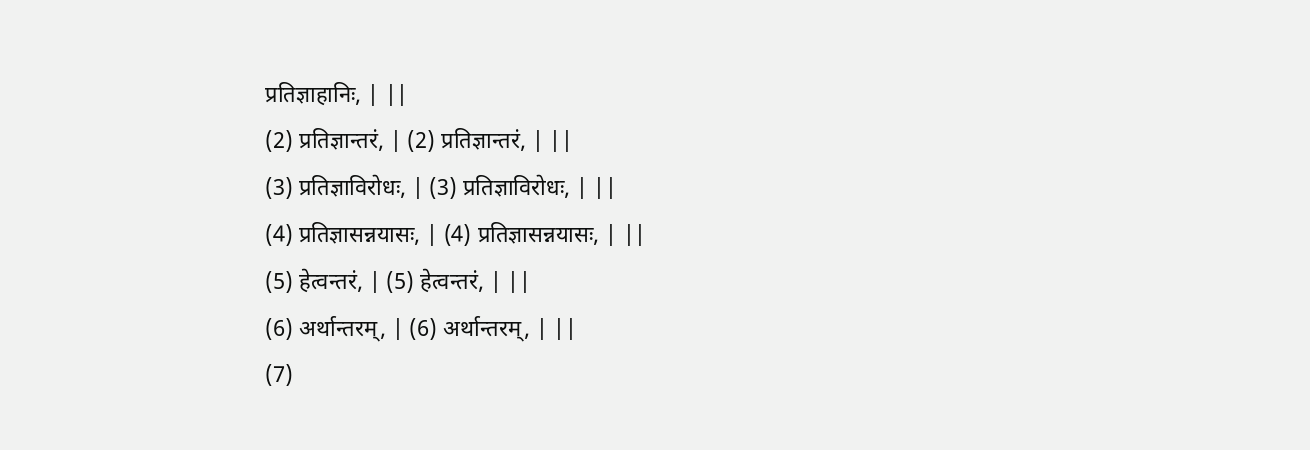प्रतिज्ञाहानिः, | ||
(2) प्रतिज्ञान्तरं, | (2) प्रतिज्ञान्तरं, | ||
(3) प्रतिज्ञाविरोधः, | (3) प्रतिज्ञाविरोधः, | ||
(4) प्रतिज्ञासन्नयासः, | (4) प्रतिज्ञासन्नयासः, | ||
(5) हेत्वन्तरं, | (5) हेत्वन्तरं, | ||
(6) अर्थान्तरम्, | (6) अर्थान्तरम्, | ||
(7)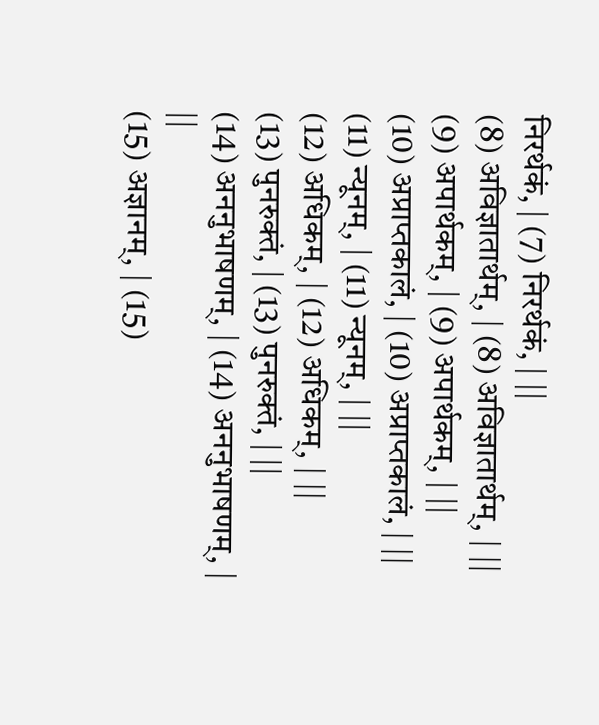निरर्थकं, | (7) निरर्थकं, | ||
(8) अविज्ञातार्थम्, | (8) अविज्ञातार्थम्, | ||
(9) अपार्थकम्, | (9) अपार्थकम्, | ||
(10) अप्राप्तकालं, | (10) अप्राप्तकालं, | ||
(11) न्यूनम्, | (11) न्यूनम्, | ||
(12) अधिकम्, | (12) अधिकम्, | ||
(13) पुनरुक्तं, | (13) पुनरुक्तं, | ||
(14) अननुभाषणम्, | (14) अननुभाषणम्, | ||
(15) अज्ञानम्, | (15)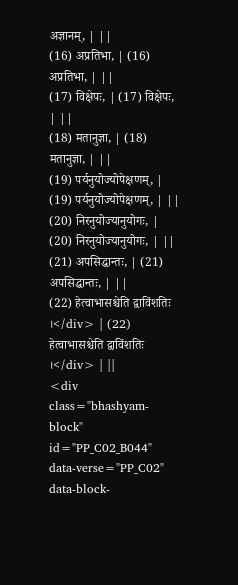अज्ञानम्, | ||
(16) अप्रतिभा, | (16) अप्रतिभा, | ||
(17) विक्षेपः, | (17) विक्षेपः, | ||
(18) मतानुज्ञा, | (18) मतानुज्ञा, | ||
(19) पर्यनुयोज्योपेक्षणम्, | (19) पर्यनुयोज्योपेक्षणम्, | ||
(20) निरनुयोज्यानुयोगः, | (20) निरनुयोज्यानुयोगः, | ||
(21) अपसिद्धान्तः, | (21) अपसिद्धान्तः, | ||
(22) हेत्वाभासश्चेति द्वाविंशतिः ।</div> | (22) हेत्वाभासश्चेति द्वाविंशतिः ।</div> | ||
<div class="bhashyam-block" id="PP_C02_B044" data-verse="PP_C02" data-block-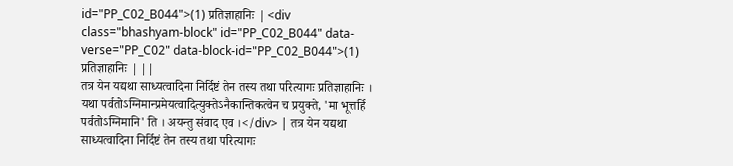id="PP_C02_B044">(1) प्रतिज्ञाहानिः | <div class="bhashyam-block" id="PP_C02_B044" data-verse="PP_C02" data-block-id="PP_C02_B044">(1) प्रतिज्ञाहानिः | ||
तत्र येन यद्यथा साध्यत्वादिना निर्दिष्टं तेन तस्य तथा परित्यागः प्रतिज्ञाहानिः । यथा पर्वतोऽग्निमान्प्रमेयत्वादित्युक्तेऽनैकान्तिकत्वेन च प्रयुक्ते, 'मा भूत्तर्हि पर्वतोऽग्निमानि' ति । अयन्तु संवाद एव ।</div> | तत्र येन यद्यथा साध्यत्वादिना निर्दिष्टं तेन तस्य तथा परित्यागः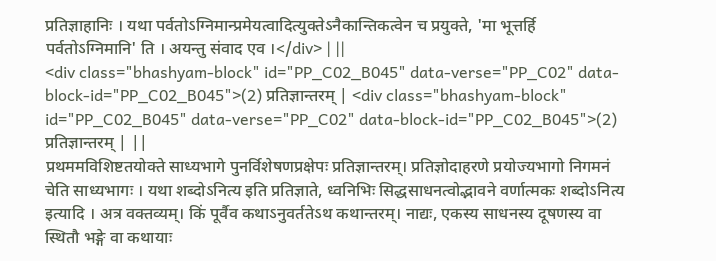प्रतिज्ञाहानिः । यथा पर्वतोऽग्निमान्प्रमेयत्वादित्युक्तेऽनैकान्तिकत्वेन च प्रयुक्ते, 'मा भूत्तर्हि पर्वतोऽग्निमानि' ति । अयन्तु संवाद एव ।</div> | ||
<div class="bhashyam-block" id="PP_C02_B045" data-verse="PP_C02" data-block-id="PP_C02_B045">(2) प्रतिज्ञान्तरम् | <div class="bhashyam-block" id="PP_C02_B045" data-verse="PP_C02" data-block-id="PP_C02_B045">(2) प्रतिज्ञान्तरम् | ||
प्रथममविशिष्टतयोक्ते साध्यभागे पुनर्विशेषणप्रक्षेपः प्रतिज्ञान्तरम्। प्रतिज्ञोदाहरणे प्रयोज्यभागो निगमनं चेति साध्यभागः । यथा शब्दोऽनित्य इति प्रतिज्ञाते, ध्वनिभिः सिद्धसाधनत्वोद्भावने वर्णात्मकः शब्दोऽनित्य इत्यादि । अत्र वक्तव्यम्। किं पूर्वैव कथाऽनुवर्ततेऽथ कथान्तरम्। नाद्यः, एकस्य साधनस्य दूषणस्य वा स्थितौ भङ्गे वा कथायाः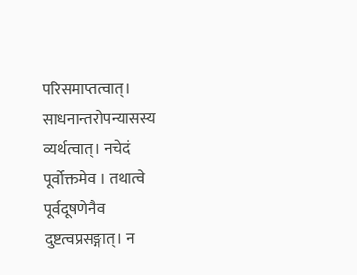परिसमाप्तत्वात्। साधनान्तरोपन्यासस्य व्यर्थत्वात्। नचेदं पूर्वोक्तमेव । तथात्वे पूर्वदूषणेनैव दुष्टत्वप्रसङ्गात्। न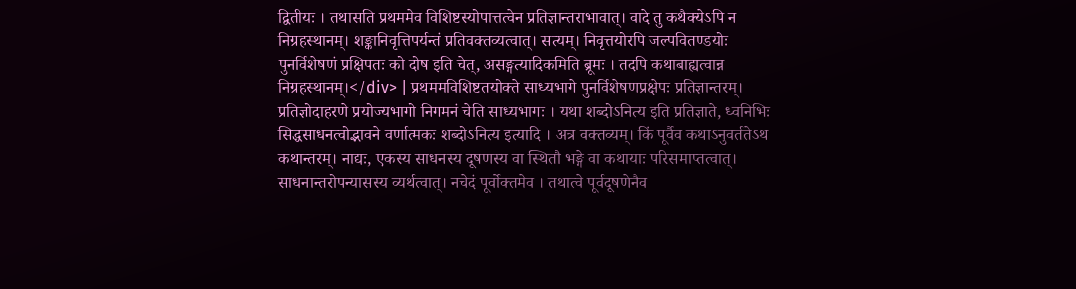द्वितीयः । तथासति प्रथममेव विशिष्टस्योपात्तत्वेन प्रतिज्ञान्तराभावात्। वादे तु कथैक्येऽपि न निग्रहस्थानम्। शङ्कानिवृत्तिपर्यन्तं प्रतिवक्तव्यत्वात्। सत्यम्। निवृत्तयोरपि जल्पवितण्डयोः पुनर्विशेषणं प्रक्षिपतः को दोष इति चेत्, असङ्गत्यादिकमिति ब्रूमः । तदपि कथाबाह्यत्वान्न निग्रहस्थानम्।</div> | प्रथममविशिष्टतयोक्ते साध्यभागे पुनर्विशेषणप्रक्षेपः प्रतिज्ञान्तरम्। प्रतिज्ञोदाहरणे प्रयोज्यभागो निगमनं चेति साध्यभागः । यथा शब्दोऽनित्य इति प्रतिज्ञाते, ध्वनिभिः सिद्धसाधनत्वोद्भावने वर्णात्मकः शब्दोऽनित्य इत्यादि । अत्र वक्तव्यम्। किं पूर्वैव कथाऽनुवर्ततेऽथ कथान्तरम्। नाद्यः, एकस्य साधनस्य दूषणस्य वा स्थितौ भङ्गे वा कथायाः परिसमाप्तत्वात्। साधनान्तरोपन्यासस्य व्यर्थत्वात्। नचेदं पूर्वोक्तमेव । तथात्वे पूर्वदूषणेनैव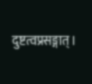दुष्टत्वप्रसङ्गात्।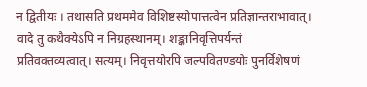न द्वितीयः । तथासति प्रथममेव विशिष्टस्योपात्तत्वेन प्रतिज्ञान्तराभावात्। वादे तु कथैक्येऽपि न निग्रहस्थानम्। शङ्कानिवृत्तिपर्यन्तं प्रतिवक्तव्यत्वात्। सत्यम्। निवृत्तयोरपि जल्पवितण्डयोः पुनर्विशेषणं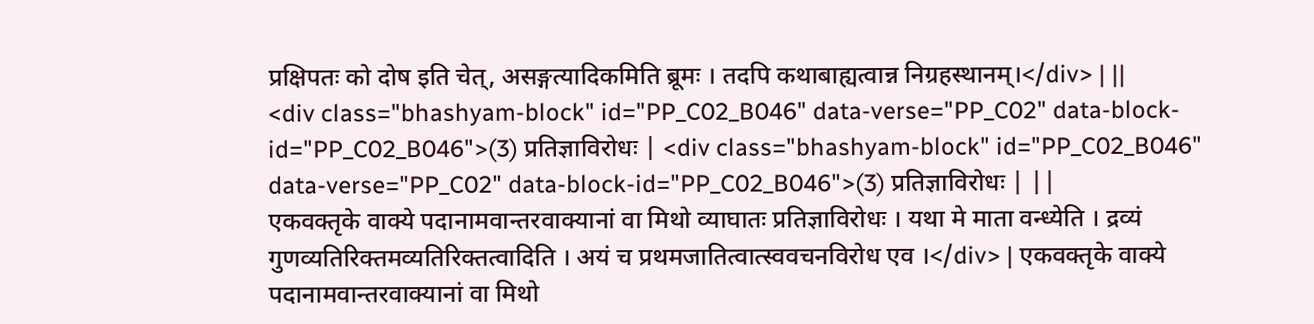प्रक्षिपतः को दोष इति चेत्, असङ्गत्यादिकमिति ब्रूमः । तदपि कथाबाह्यत्वान्न निग्रहस्थानम्।</div> | ||
<div class="bhashyam-block" id="PP_C02_B046" data-verse="PP_C02" data-block-id="PP_C02_B046">(3) प्रतिज्ञाविरोधः | <div class="bhashyam-block" id="PP_C02_B046" data-verse="PP_C02" data-block-id="PP_C02_B046">(3) प्रतिज्ञाविरोधः | ||
एकवक्तृके वाक्ये पदानामवान्तरवाक्यानां वा मिथो व्याघातः प्रतिज्ञाविरोधः । यथा मे माता वन्ध्येति । द्रव्यं गुणव्यतिरिक्तमव्यतिरिक्तत्वादिति । अयं च प्रथमजातित्वात्स्ववचनविरोध एव ।</div> | एकवक्तृके वाक्ये पदानामवान्तरवाक्यानां वा मिथो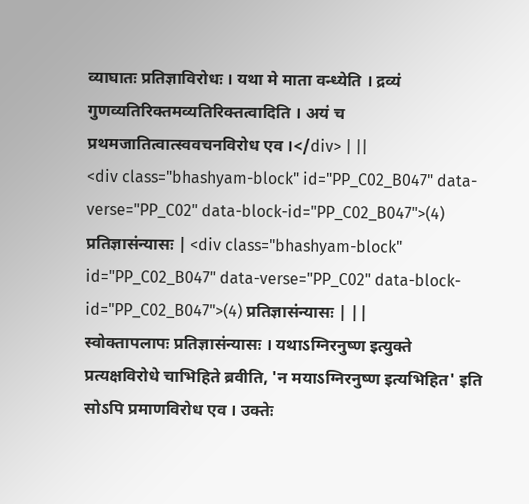व्याघातः प्रतिज्ञाविरोधः । यथा मे माता वन्ध्येति । द्रव्यं गुणव्यतिरिक्तमव्यतिरिक्तत्वादिति । अयं च प्रथमजातित्वात्स्ववचनविरोध एव ।</div> | ||
<div class="bhashyam-block" id="PP_C02_B047" data-verse="PP_C02" data-block-id="PP_C02_B047">(4) प्रतिज्ञासंन्यासः | <div class="bhashyam-block" id="PP_C02_B047" data-verse="PP_C02" data-block-id="PP_C02_B047">(4) प्रतिज्ञासंन्यासः | ||
स्वोक्तापलापः प्रतिज्ञासंन्यासः । यथाऽग्निरनुष्ण इत्युक्ते प्रत्यक्षविरोधे चाभिहिते ब्रवीति, 'न मयाऽग्निरनुष्ण इत्यभिहित' इति सोऽपि प्रमाणविरोध एव । उक्तेः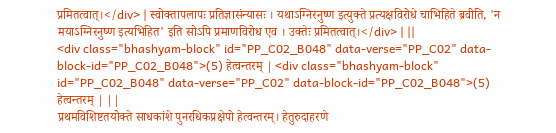प्रमितत्वात्।</div> | स्वोक्तापलापः प्रतिज्ञासंन्यासः । यथाऽग्निरनुष्ण इत्युक्ते प्रत्यक्षविरोधे चाभिहिते ब्रवीति, 'न मयाऽग्निरनुष्ण इत्यभिहित' इति सोऽपि प्रमाणविरोध एव । उक्तेः प्रमितत्वात्।</div> | ||
<div class="bhashyam-block" id="PP_C02_B048" data-verse="PP_C02" data-block-id="PP_C02_B048">(5) हेत्वन्तरम् | <div class="bhashyam-block" id="PP_C02_B048" data-verse="PP_C02" data-block-id="PP_C02_B048">(5) हेत्वन्तरम् | ||
प्रथमविशिष्टतयोक्ते साधकांशे पुनरधिकप्रक्षेपो हेत्वन्तरम्। हेतुरुदाहरणे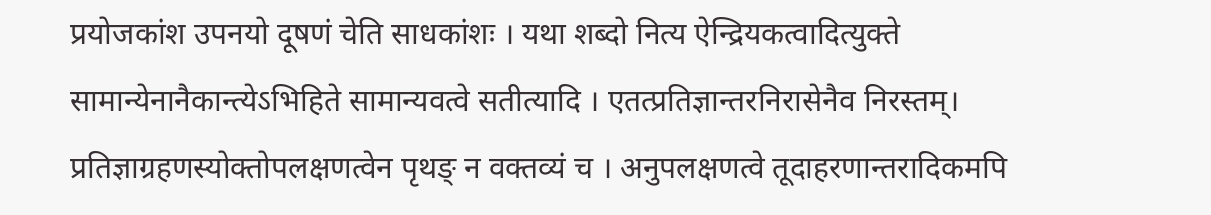प्रयोजकांश उपनयो दूषणं चेति साधकांशः । यथा शब्दो नित्य ऐन्द्रियकत्वादित्युक्ते सामान्येनानैकान्त्येऽभिहिते सामान्यवत्वे सतीत्यादि । एतत्प्रतिज्ञान्तरनिरासेनैव निरस्तम्। प्रतिज्ञाग्रहणस्योक्तोपलक्षणत्वेन पृथङ् न वक्तव्यं च । अनुपलक्षणत्वे तूदाहरणान्तरादिकमपि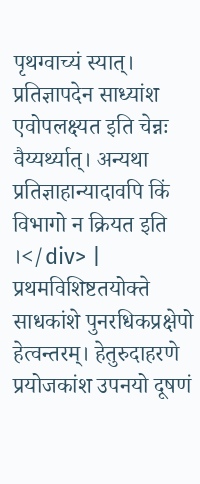पृथग्वाच्यं स्यात्। प्रतिज्ञापदेन साध्यांश एवोपलक्ष्यत इति चेन्नः वैय्यर्थ्यात्। अन्यथा प्रतिज्ञाहान्यादावपि किं विभागो न क्रियत इति ।</div> | प्रथमविशिष्टतयोक्ते साधकांशे पुनरधिकप्रक्षेपो हेत्वन्तरम्। हेतुरुदाहरणे प्रयोजकांश उपनयो दूषणं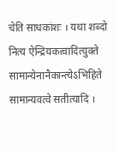चेति साधकांशः । यथा शब्दो नित्य ऐन्द्रियकत्वादित्युक्ते सामान्येनानैकान्त्येऽभिहिते सामान्यवत्वे सतीत्यादि ।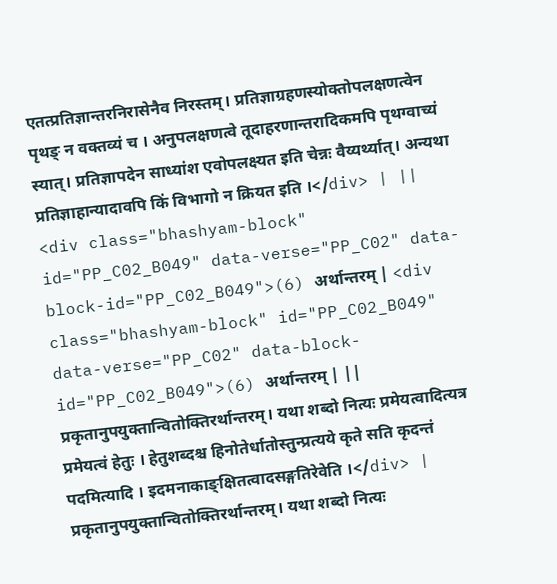एतत्प्रतिज्ञान्तरनिरासेनैव निरस्तम्। प्रतिज्ञाग्रहणस्योक्तोपलक्षणत्वेन पृथङ् न वक्तव्यं च । अनुपलक्षणत्वे तूदाहरणान्तरादिकमपि पृथग्वाच्यं स्यात्। प्रतिज्ञापदेन साध्यांश एवोपलक्ष्यत इति चेन्नः वैय्यर्थ्यात्। अन्यथा प्रतिज्ञाहान्यादावपि किं विभागो न क्रियत इति ।</div> | ||
<div class="bhashyam-block" id="PP_C02_B049" data-verse="PP_C02" data-block-id="PP_C02_B049">(6) अर्थान्तरम् | <div class="bhashyam-block" id="PP_C02_B049" data-verse="PP_C02" data-block-id="PP_C02_B049">(6) अर्थान्तरम् | ||
प्रकृतानुपयुक्तान्वितोक्तिरर्थान्तरम्। यथा शब्दो नित्यः प्रमेयत्वादित्यत्र प्रमेयत्वं हेतुः । हेतुशब्दश्च हिनोतेर्धातोस्तुन्प्रत्यये कृते सति कृदन्तं पदमित्यादि । इदमनाकाङ्क्षितत्वादसङ्गतिरेवेति ।</div> | प्रकृतानुपयुक्तान्वितोक्तिरर्थान्तरम्। यथा शब्दो नित्यः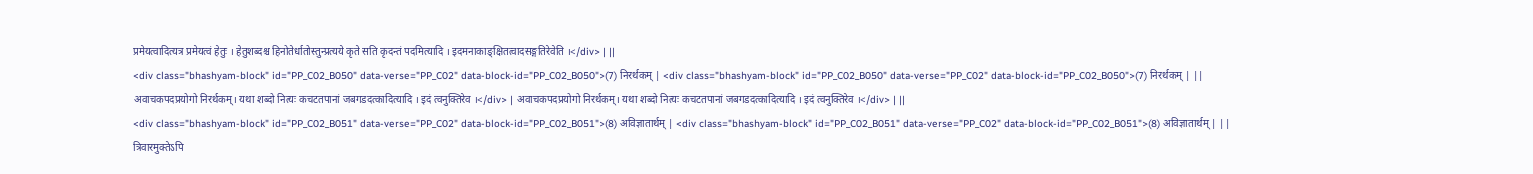प्रमेयत्वादित्यत्र प्रमेयत्वं हेतुः । हेतुशब्दश्च हिनोतेर्धातोस्तुन्प्रत्यये कृते सति कृदन्तं पदमित्यादि । इदमनाकाङ्क्षितत्वादसङ्गतिरेवेति ।</div> | ||
<div class="bhashyam-block" id="PP_C02_B050" data-verse="PP_C02" data-block-id="PP_C02_B050">(7) निरर्थकम् | <div class="bhashyam-block" id="PP_C02_B050" data-verse="PP_C02" data-block-id="PP_C02_B050">(7) निरर्थकम् | ||
अवाचकपदप्रयोगो निरर्थकम्। यथा शब्दो नित्यः कचटतपानां जबगडदत्कादित्यादि । इदं त्वनुक्तिरेव ।</div> | अवाचकपदप्रयोगो निरर्थकम्। यथा शब्दो नित्यः कचटतपानां जबगडदत्कादित्यादि । इदं त्वनुक्तिरेव ।</div> | ||
<div class="bhashyam-block" id="PP_C02_B051" data-verse="PP_C02" data-block-id="PP_C02_B051">(8) अविज्ञातार्थम् | <div class="bhashyam-block" id="PP_C02_B051" data-verse="PP_C02" data-block-id="PP_C02_B051">(8) अविज्ञातार्थम् | ||
त्रिवारमुक्तेऽपि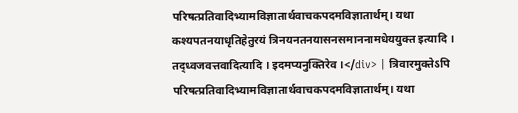परिषत्प्रतिवादिभ्यामविज्ञातार्थवाचकपदमविज्ञातार्थम्। यथा कश्यपतनयाधृतिहेतुरयं त्रिनयनतनयासनसमाननामधेययुक्त इत्यादि । तद्ध्वजवत्तवादित्यादि । इदमप्यनुक्तिरेव ।</div> | त्रिवारमुक्तेऽपि परिषत्प्रतिवादिभ्यामविज्ञातार्थवाचकपदमविज्ञातार्थम्। यथा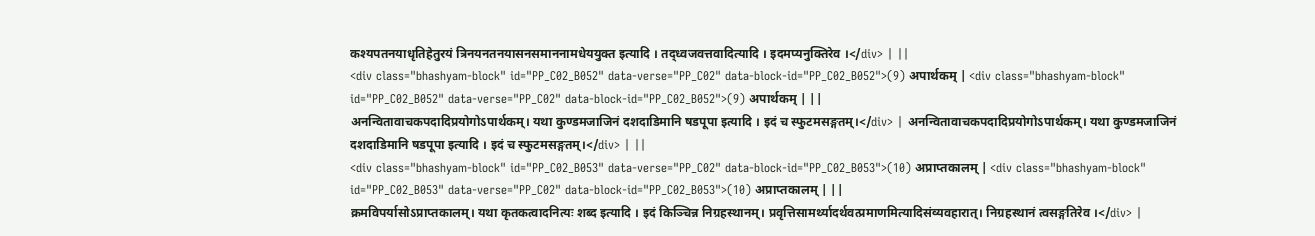कश्यपतनयाधृतिहेतुरयं त्रिनयनतनयासनसमाननामधेययुक्त इत्यादि । तद्ध्वजवत्तवादित्यादि । इदमप्यनुक्तिरेव ।</div> | ||
<div class="bhashyam-block" id="PP_C02_B052" data-verse="PP_C02" data-block-id="PP_C02_B052">(9) अपार्थकम् | <div class="bhashyam-block" id="PP_C02_B052" data-verse="PP_C02" data-block-id="PP_C02_B052">(9) अपार्थकम् | ||
अनन्वितावाचकपदादिप्रयोगोऽपार्थकम्। यथा कुण्डमजाजिनं दशदाडिमानि षडपूपा इत्यादि । इदं च स्फुटमसङ्गतम्।</div> | अनन्वितावाचकपदादिप्रयोगोऽपार्थकम्। यथा कुण्डमजाजिनं दशदाडिमानि षडपूपा इत्यादि । इदं च स्फुटमसङ्गतम्।</div> | ||
<div class="bhashyam-block" id="PP_C02_B053" data-verse="PP_C02" data-block-id="PP_C02_B053">(10) अप्राप्तकालम् | <div class="bhashyam-block" id="PP_C02_B053" data-verse="PP_C02" data-block-id="PP_C02_B053">(10) अप्राप्तकालम् | ||
क्रमविपर्यासोऽप्राप्तकालम्। यथा कृतकत्वादनित्यः शब्द इत्यादि । इदं किञ्चिन्न निग्रहस्थानम्। प्रवृत्तिसामर्थ्यादर्थवत्प्रमाणमित्यादिसंव्यवहारात्। निग्रहस्थानं त्वसङ्गतिरेव ।</div> |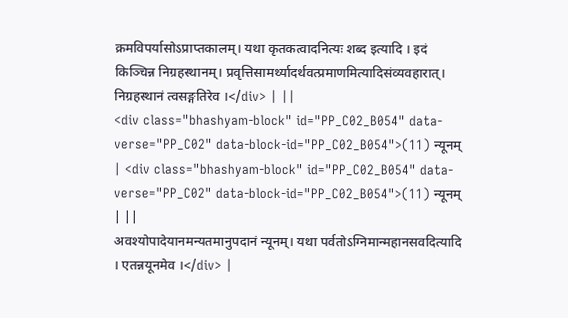क्रमविपर्यासोऽप्राप्तकालम्। यथा कृतकत्वादनित्यः शब्द इत्यादि । इदं किञ्चिन्न निग्रहस्थानम्। प्रवृत्तिसामर्थ्यादर्थवत्प्रमाणमित्यादिसंव्यवहारात्। निग्रहस्थानं त्वसङ्गतिरेव ।</div> | ||
<div class="bhashyam-block" id="PP_C02_B054" data-verse="PP_C02" data-block-id="PP_C02_B054">(11) न्यूनम् | <div class="bhashyam-block" id="PP_C02_B054" data-verse="PP_C02" data-block-id="PP_C02_B054">(11) न्यूनम् | ||
अवश्योपादेयानमन्यतमानुपदानं न्यूनम्। यथा पर्वतोऽग्निमान्महानसवदित्यादि । एतन्नयूनमेव ।</div> |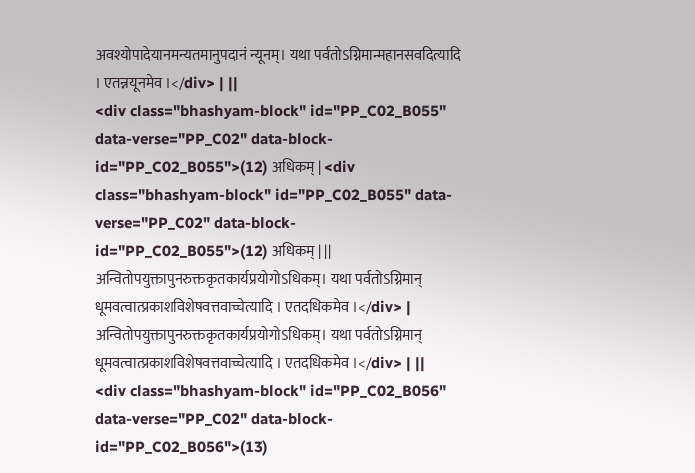अवश्योपादेयानमन्यतमानुपदानं न्यूनम्। यथा पर्वतोऽग्निमान्महानसवदित्यादि । एतन्नयूनमेव ।</div> | ||
<div class="bhashyam-block" id="PP_C02_B055" data-verse="PP_C02" data-block-id="PP_C02_B055">(12) अधिकम् | <div class="bhashyam-block" id="PP_C02_B055" data-verse="PP_C02" data-block-id="PP_C02_B055">(12) अधिकम् | ||
अन्वितोपयुक्तापुनरुक्तकृतकार्यप्रयोगोऽधिकम्। यथा पर्वतोऽग्निमान् धूमवत्वात्प्रकाशविशेषवत्तवाच्चेत्यादि । एतदधिकमेव ।</div> | अन्वितोपयुक्तापुनरुक्तकृतकार्यप्रयोगोऽधिकम्। यथा पर्वतोऽग्निमान् धूमवत्वात्प्रकाशविशेषवत्तवाच्चेत्यादि । एतदधिकमेव ।</div> | ||
<div class="bhashyam-block" id="PP_C02_B056" data-verse="PP_C02" data-block-id="PP_C02_B056">(13)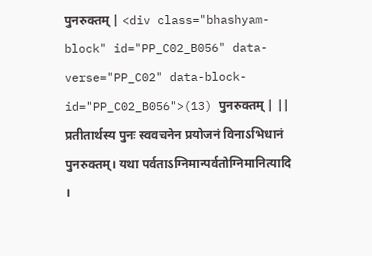पुनरुक्तम् | <div class="bhashyam-block" id="PP_C02_B056" data-verse="PP_C02" data-block-id="PP_C02_B056">(13) पुनरुक्तम् | ||
प्रतीतार्थस्य पुनः स्ववचनेन प्रयोजनं विनाऽभिधानं पुनरुक्तम्। यथा पर्वताऽग्निमान्पर्वतोग्निमानित्यादि ।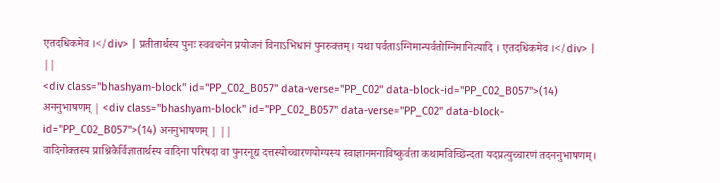एतदधिकमेव ।</div> | प्रतीतार्थस्य पुनः स्ववचनेन प्रयोजनं विनाऽभिधानं पुनरुक्तम्। यथा पर्वताऽग्निमान्पर्वतोग्निमानित्यादि । एतदधिकमेव ।</div> | ||
<div class="bhashyam-block" id="PP_C02_B057" data-verse="PP_C02" data-block-id="PP_C02_B057">(14) अननुभाषणम् | <div class="bhashyam-block" id="PP_C02_B057" data-verse="PP_C02" data-block-id="PP_C02_B057">(14) अननुभाषणम् | ||
वादिनोक्तस्य प्राश्निकैर्विज्ञातार्थस्य वादिना परिषदा वा पुनरनूद्य दत्तस्योच्चारणयोग्यस्य स्वाज्ञानमनाविष्कुर्वता कथामविच्छिन्दता यदप्रत्युच्चारणं तदननुभाषणम्।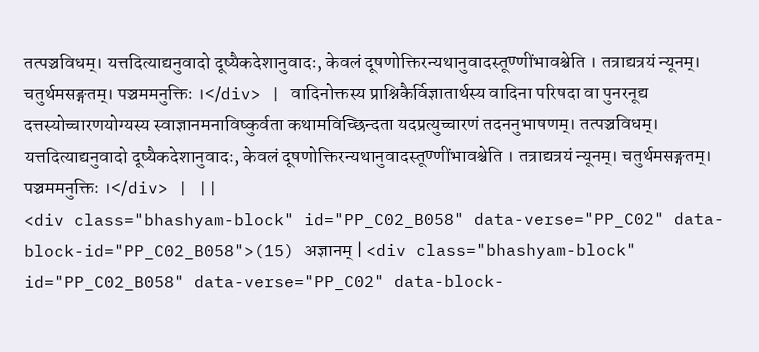तत्पञ्चविधम्। यत्तदित्याद्यनुवादो दूष्यैकदेशानुवादः, केवलं दूषणोक्तिरन्यथानुवादस्तूण्णींभावश्चेति । तत्राद्यत्रयं न्यूनम्। चतुर्थमसङ्गतम्। पञ्चममनुक्तिः ।</div> | वादिनोक्तस्य प्राश्निकैर्विज्ञातार्थस्य वादिना परिषदा वा पुनरनूद्य दत्तस्योच्चारणयोग्यस्य स्वाज्ञानमनाविष्कुर्वता कथामविच्छिन्दता यदप्रत्युच्चारणं तदननुभाषणम्। तत्पञ्चविधम्। यत्तदित्याद्यनुवादो दूष्यैकदेशानुवादः, केवलं दूषणोक्तिरन्यथानुवादस्तूण्णींभावश्चेति । तत्राद्यत्रयं न्यूनम्। चतुर्थमसङ्गतम्। पञ्चममनुक्तिः ।</div> | ||
<div class="bhashyam-block" id="PP_C02_B058" data-verse="PP_C02" data-block-id="PP_C02_B058">(15) अज्ञानम् | <div class="bhashyam-block" id="PP_C02_B058" data-verse="PP_C02" data-block-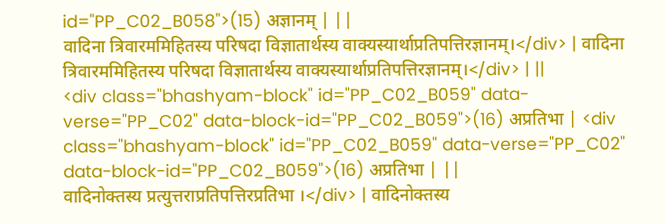id="PP_C02_B058">(15) अज्ञानम् | ||
वादिना त्रिवारममिहितस्य परिषदा विज्ञातार्थस्य वाक्यस्यार्थाप्रतिपत्तिरज्ञानम्।</div> | वादिना त्रिवारममिहितस्य परिषदा विज्ञातार्थस्य वाक्यस्यार्थाप्रतिपत्तिरज्ञानम्।</div> | ||
<div class="bhashyam-block" id="PP_C02_B059" data-verse="PP_C02" data-block-id="PP_C02_B059">(16) अप्रतिभा | <div class="bhashyam-block" id="PP_C02_B059" data-verse="PP_C02" data-block-id="PP_C02_B059">(16) अप्रतिभा | ||
वादिनोक्तस्य प्रत्युत्तराप्रतिपत्तिरप्रतिभा ।</div> | वादिनोक्तस्य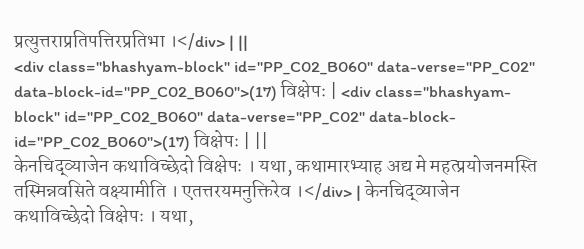प्रत्युत्तराप्रतिपत्तिरप्रतिभा ।</div> | ||
<div class="bhashyam-block" id="PP_C02_B060" data-verse="PP_C02" data-block-id="PP_C02_B060">(17) विक्षेपः | <div class="bhashyam-block" id="PP_C02_B060" data-verse="PP_C02" data-block-id="PP_C02_B060">(17) विक्षेपः | ||
केनचिद्व्याजेन कथाविच्छेदो विक्षेपः । यथा, कथामारभ्याह अद्य मे महत्प्रयोजनमस्ति तस्मिन्नवसिते वक्ष्यामीति । एतत्तरयमनुक्तिरेव ।</div> | केनचिद्व्याजेन कथाविच्छेदो विक्षेपः । यथा,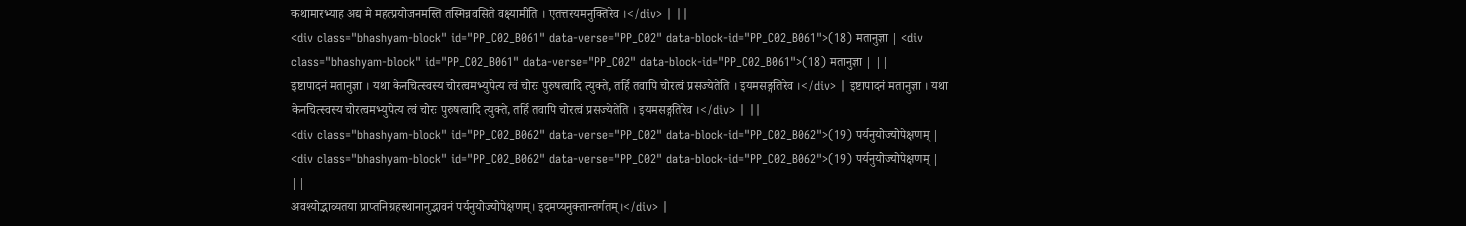कथामारभ्याह अद्य मे महत्प्रयोजनमस्ति तस्मिन्नवसिते वक्ष्यामीति । एतत्तरयमनुक्तिरेव ।</div> | ||
<div class="bhashyam-block" id="PP_C02_B061" data-verse="PP_C02" data-block-id="PP_C02_B061">(18) मतानुज्ञा | <div class="bhashyam-block" id="PP_C02_B061" data-verse="PP_C02" data-block-id="PP_C02_B061">(18) मतानुज्ञा | ||
इष्टापादनं मतानुज्ञा । यथा केनचित्स्वस्य चोरत्वमभ्युपेत्य त्वं चोरः पुरुषत्वादि त्युक्ते, तर्हि तवापि चोरत्वं प्रसज्येतेति । इयमसङ्गतिरेव ।</div> | इष्टापादनं मतानुज्ञा । यथा केनचित्स्वस्य चोरत्वमभ्युपेत्य त्वं चोरः पुरुषत्वादि त्युक्ते, तर्हि तवापि चोरत्वं प्रसज्येतेति । इयमसङ्गतिरेव ।</div> | ||
<div class="bhashyam-block" id="PP_C02_B062" data-verse="PP_C02" data-block-id="PP_C02_B062">(19) पर्यनुयोज्योपेक्षणम् | <div class="bhashyam-block" id="PP_C02_B062" data-verse="PP_C02" data-block-id="PP_C02_B062">(19) पर्यनुयोज्योपेक्षणम् | ||
अवश्योद्भाव्यतया प्राप्तनिग्रहस्थानानुद्भावनं पर्यनुयोज्योपेक्षणम्। इदमप्यनुक्तान्तर्गतम्।</div> |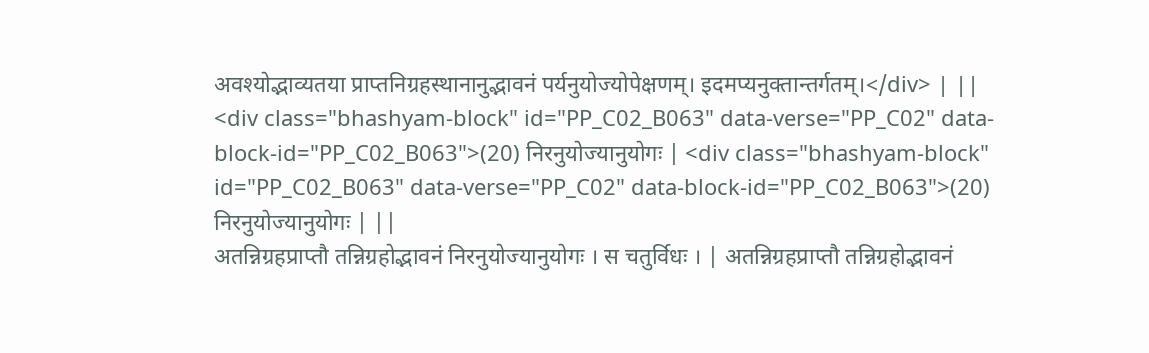अवश्योद्भाव्यतया प्राप्तनिग्रहस्थानानुद्भावनं पर्यनुयोज्योपेक्षणम्। इदमप्यनुक्तान्तर्गतम्।</div> | ||
<div class="bhashyam-block" id="PP_C02_B063" data-verse="PP_C02" data-block-id="PP_C02_B063">(20) निरनुयोज्यानुयोगः | <div class="bhashyam-block" id="PP_C02_B063" data-verse="PP_C02" data-block-id="PP_C02_B063">(20) निरनुयोज्यानुयोगः | ||
अतन्निग्रहप्राप्तौ तन्निग्रहोद्भावनं निरनुयोज्यानुयोगः । स चतुर्विधः । | अतन्निग्रहप्राप्तौ तन्निग्रहोद्भावनं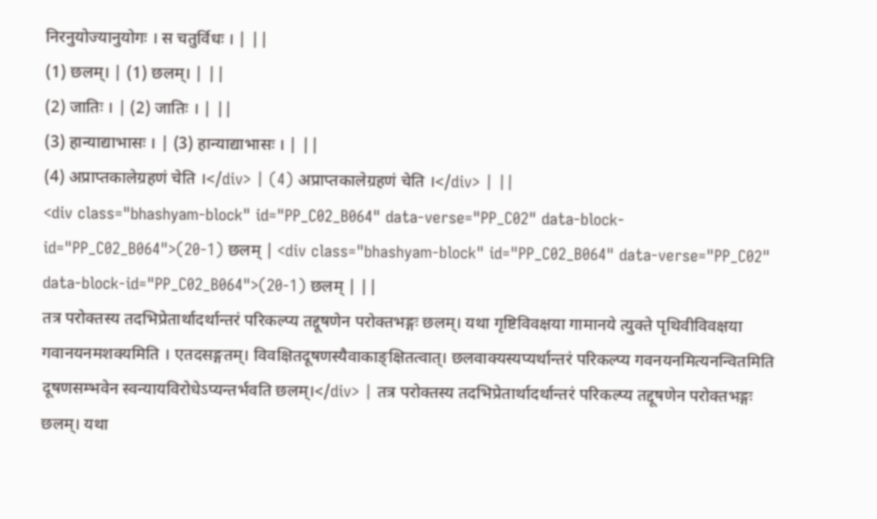निरनुयोज्यानुयोगः । स चतुर्विधः । | ||
(1) छलम्। | (1) छलम्। | ||
(2) जातिः । | (2) जातिः । | ||
(3) हान्याद्याभासः । | (3) हान्याद्याभासः । | ||
(4) अप्राप्तकालेग्रहणं चेति ।</div> | (4) अप्राप्तकालेग्रहणं चेति ।</div> | ||
<div class="bhashyam-block" id="PP_C02_B064" data-verse="PP_C02" data-block-id="PP_C02_B064">(20-1) छलम् | <div class="bhashyam-block" id="PP_C02_B064" data-verse="PP_C02" data-block-id="PP_C02_B064">(20-1) छलम् | ||
तत्र परोक्तस्य तदभिप्रेतार्थादर्थान्तरं परिकल्प्य तद्दूषणेन परोक्तभङ्गः छलम्। यथा गृष्टिविवक्षया गामानये त्युक्ते पृथिवीविवक्षया गवानयनमशक्यमिति । एतदसङ्गतम्। विवक्षितदूषणस्यैवाकाङ्क्षितत्वात्। छलवाक्यस्यप्यर्थान्तरं परिकल्प्य गवनयनमित्यनन्वितमिति दूषणसम्भवेन स्वन्यायविरोधेऽप्यन्तर्भवति छलम्।</div> | तत्र परोक्तस्य तदभिप्रेतार्थादर्थान्तरं परिकल्प्य तद्दूषणेन परोक्तभङ्गः छलम्। यथा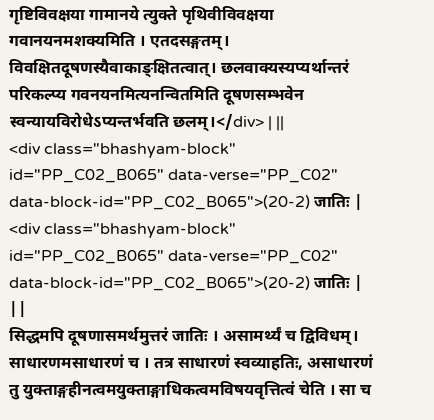गृष्टिविवक्षया गामानये त्युक्ते पृथिवीविवक्षया गवानयनमशक्यमिति । एतदसङ्गतम्। विवक्षितदूषणस्यैवाकाङ्क्षितत्वात्। छलवाक्यस्यप्यर्थान्तरं परिकल्प्य गवनयनमित्यनन्वितमिति दूषणसम्भवेन स्वन्यायविरोधेऽप्यन्तर्भवति छलम्।</div> | ||
<div class="bhashyam-block" id="PP_C02_B065" data-verse="PP_C02" data-block-id="PP_C02_B065">(20-2) जातिः | <div class="bhashyam-block" id="PP_C02_B065" data-verse="PP_C02" data-block-id="PP_C02_B065">(20-2) जातिः | ||
सिद्धमपि दूषणासमर्थमुत्तरं जातिः । असामर्थ्यं च द्विविधम्। साधारणमसाधारणं च । तत्र साधारणं स्वव्याहतिः, असाधारणं तु युक्ताङ्गहीनत्वमयुक्ताङ्गाधिकत्वमविषयवृत्तित्वं चेति । सा च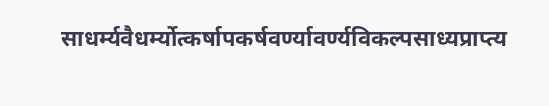साधर्म्यवैधर्म्योत्कर्षापकर्षवर्ण्यावर्ण्यविकल्पसाध्यप्राप्त्य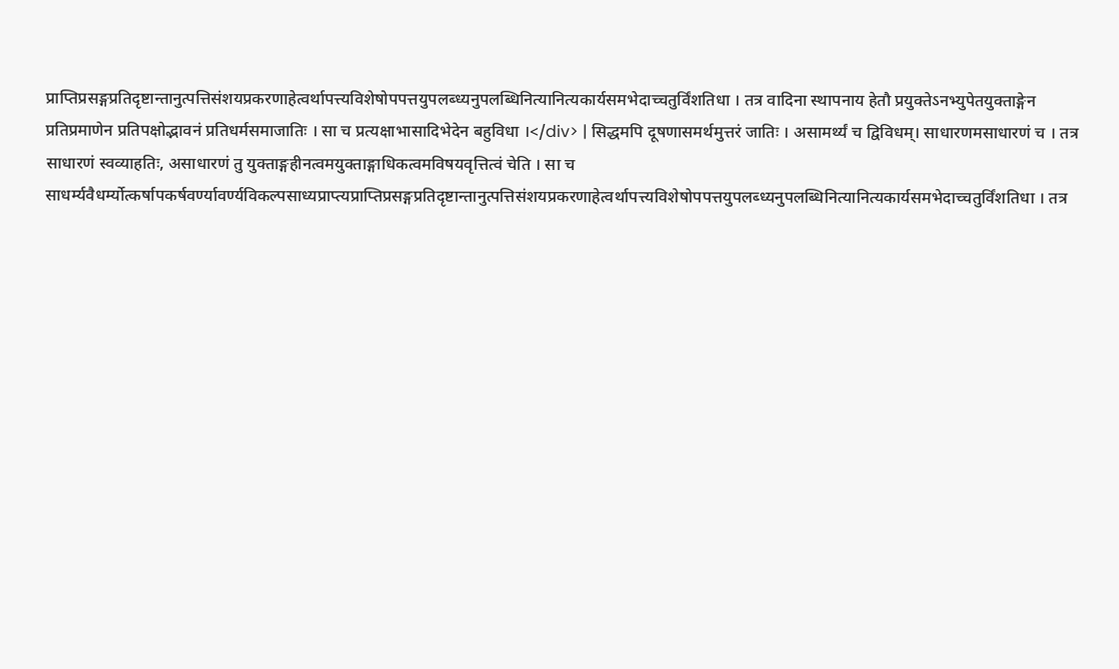प्राप्तिप्रसङ्गप्रतिदृष्टान्तानुत्पत्तिसंशयप्रकरणाहेत्वर्थापत्त्यविशेषोपपत्तयुपलब्ध्यनुपलब्धिनित्यानित्यकार्यसमभेदाच्चतुर्विंशतिधा । तत्र वादिना स्थापनाय हेतौ प्रयुक्तेऽनभ्युपेतयुक्ताङ्गेन प्रतिप्रमाणेन प्रतिपक्षोद्भावनं प्रतिधर्मसमाजातिः । सा च प्रत्यक्षाभासादिभेदेन बहुविधा ।</div> | सिद्धमपि दूषणासमर्थमुत्तरं जातिः । असामर्थ्यं च द्विविधम्। साधारणमसाधारणं च । तत्र साधारणं स्वव्याहतिः, असाधारणं तु युक्ताङ्गहीनत्वमयुक्ताङ्गाधिकत्वमविषयवृत्तित्वं चेति । सा च साधर्म्यवैधर्म्योत्कर्षापकर्षवर्ण्यावर्ण्यविकल्पसाध्यप्राप्त्यप्राप्तिप्रसङ्गप्रतिदृष्टान्तानुत्पत्तिसंशयप्रकरणाहेत्वर्थापत्त्यविशेषोपपत्तयुपलब्ध्यनुपलब्धिनित्यानित्यकार्यसमभेदाच्चतुर्विंशतिधा । तत्र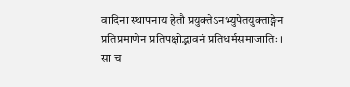वादिना स्थापनाय हेतौ प्रयुक्तेऽनभ्युपेतयुक्ताङ्गेन प्रतिप्रमाणेन प्रतिपक्षोद्भावनं प्रतिधर्मसमाजातिः । सा च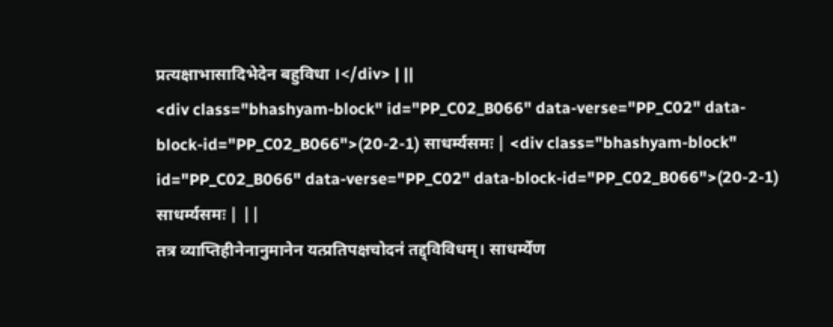प्रत्यक्षाभासादिभेदेन बहुविधा ।</div> | ||
<div class="bhashyam-block" id="PP_C02_B066" data-verse="PP_C02" data-block-id="PP_C02_B066">(20-2-1) साधर्म्यसमः | <div class="bhashyam-block" id="PP_C02_B066" data-verse="PP_C02" data-block-id="PP_C02_B066">(20-2-1) साधर्म्यसमः | ||
तत्र व्याप्तिहीनेनानुमानेन यत्प्रतिपक्षचोदनं तद्द्विविधम्। साधर्म्येण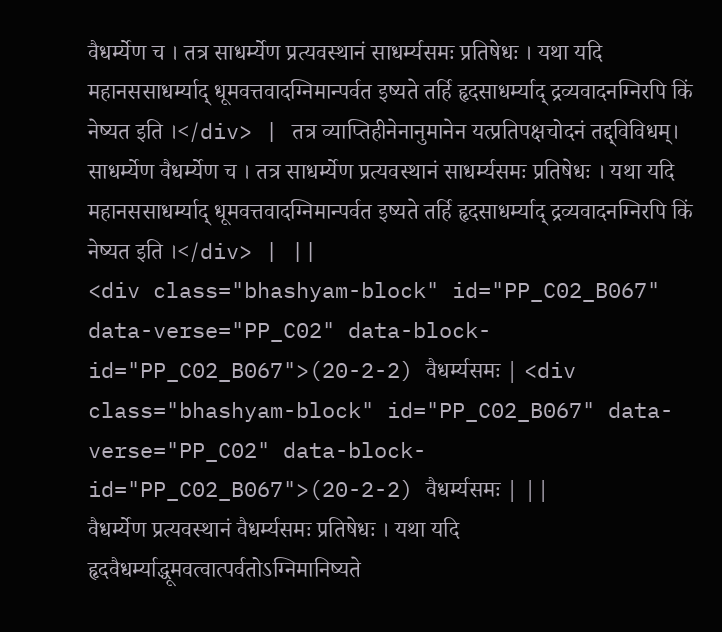वैधर्म्येण च । तत्र साधर्म्येण प्रत्यवस्थानं साधर्म्यसमः प्रतिषेधः । यथा यदि महानससाधर्म्याद् धूमवत्तवादग्निमान्पर्वत इष्यते तर्हि हृदसाधर्म्याद् द्रव्यवादनग्निरपि किं नेष्यत इति ।</div> | तत्र व्याप्तिहीनेनानुमानेन यत्प्रतिपक्षचोदनं तद्द्विविधम्। साधर्म्येण वैधर्म्येण च । तत्र साधर्म्येण प्रत्यवस्थानं साधर्म्यसमः प्रतिषेधः । यथा यदि महानससाधर्म्याद् धूमवत्तवादग्निमान्पर्वत इष्यते तर्हि हृदसाधर्म्याद् द्रव्यवादनग्निरपि किं नेष्यत इति ।</div> | ||
<div class="bhashyam-block" id="PP_C02_B067" data-verse="PP_C02" data-block-id="PP_C02_B067">(20-2-2) वैधर्म्यसमः | <div class="bhashyam-block" id="PP_C02_B067" data-verse="PP_C02" data-block-id="PP_C02_B067">(20-2-2) वैधर्म्यसमः | ||
वैधर्म्येण प्रत्यवस्थानं वैधर्म्यसमः प्रतिषेधः । यथा यदि हृदवैधर्म्याद्धूमवत्वात्पर्वतोऽग्निमानिष्यते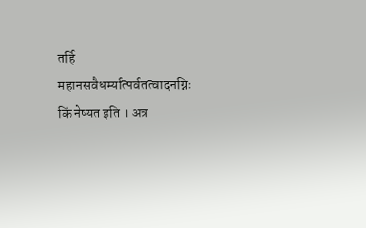तर्हि महानसवैधर्म्यात्पर्वतत्वादनग्निः किं नेष्यत इति । अत्र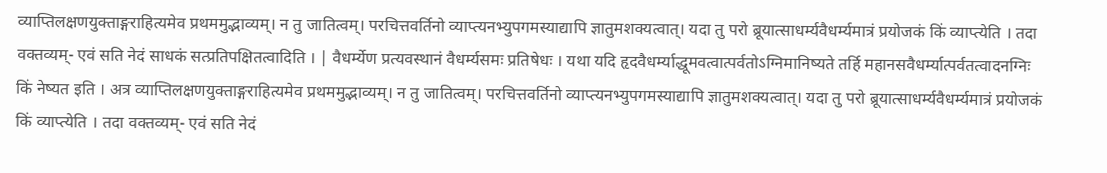व्याप्तिलक्षणयुक्ताङ्गराहित्यमेव प्रथममुद्भाव्यम्। न तु जातित्वम्। परचित्तवर्तिनो व्याप्त्यनभ्युपगमस्याद्यापि ज्ञातुमशक्यत्वात्। यदा तु परो ब्रूयात्साधर्म्यवैधर्म्यमात्रं प्रयोजकं किं व्याप्त्येति । तदा वक्तव्यम्- एवं सति नेदं साधकं सत्प्रतिपक्षितत्वादिति । | वैधर्म्येण प्रत्यवस्थानं वैधर्म्यसमः प्रतिषेधः । यथा यदि हृदवैधर्म्याद्धूमवत्वात्पर्वतोऽग्निमानिष्यते तर्हि महानसवैधर्म्यात्पर्वतत्वादनग्निः किं नेष्यत इति । अत्र व्याप्तिलक्षणयुक्ताङ्गराहित्यमेव प्रथममुद्भाव्यम्। न तु जातित्वम्। परचित्तवर्तिनो व्याप्त्यनभ्युपगमस्याद्यापि ज्ञातुमशक्यत्वात्। यदा तु परो ब्रूयात्साधर्म्यवैधर्म्यमात्रं प्रयोजकं किं व्याप्त्येति । तदा वक्तव्यम्- एवं सति नेदं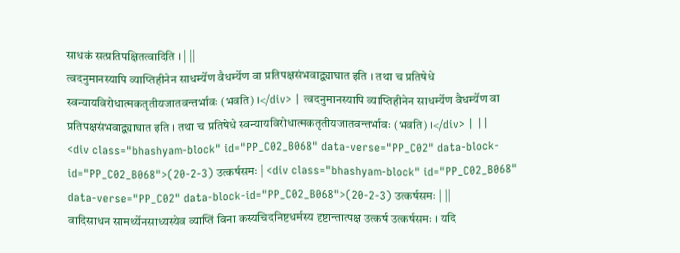साधकं सत्प्रतिपक्षितत्वादिति । | ||
त्वदनुमानस्यापि व्याप्तिहीनेन साधर्म्येण वैधर्म्येण वा प्रतिपक्षसंभवाद्व्याघात इति । तथा च प्रतिषेधे स्वन्यायविरोधात्मकतृतीयजातवन्तर्भावः (भवति) ।</div> | त्वदनुमानस्यापि व्याप्तिहीनेन साधर्म्येण वैधर्म्येण वा प्रतिपक्षसंभवाद्व्याघात इति । तथा च प्रतिषेधे स्वन्यायविरोधात्मकतृतीयजातवन्तर्भावः (भवति) ।</div> | ||
<div class="bhashyam-block" id="PP_C02_B068" data-verse="PP_C02" data-block-id="PP_C02_B068">(20-2-3) उत्कर्षसमः | <div class="bhashyam-block" id="PP_C02_B068" data-verse="PP_C02" data-block-id="PP_C02_B068">(20-2-3) उत्कर्षसमः | ||
वादिसाधन सामर्थ्येनसाध्यस्येव व्याप्तिं विना कस्यचिदनिष्टधर्मस्य दृष्टान्तात्पक्ष उत्कर्ष उत्कर्षसमः । यदि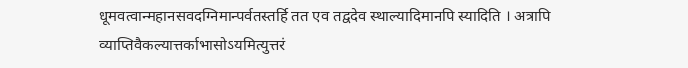धूमवत्वान्महानसवदग्निमान्पर्वतस्तर्हि तत एव तद्वदेव स्थाल्यादिमानपि स्यादिति । अत्रापि व्याप्तिवैकल्यात्तर्काभासोऽयमित्युत्तरं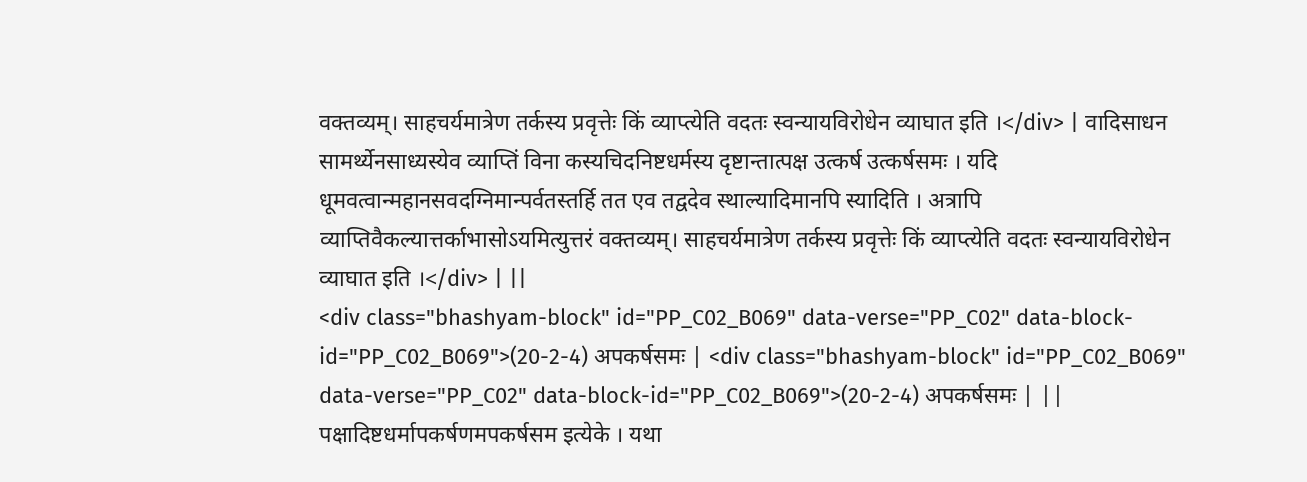वक्तव्यम्। साहचर्यमात्रेण तर्कस्य प्रवृत्तेः किं व्याप्त्येति वदतः स्वन्यायविरोधेन व्याघात इति ।</div> | वादिसाधन सामर्थ्येनसाध्यस्येव व्याप्तिं विना कस्यचिदनिष्टधर्मस्य दृष्टान्तात्पक्ष उत्कर्ष उत्कर्षसमः । यदि धूमवत्वान्महानसवदग्निमान्पर्वतस्तर्हि तत एव तद्वदेव स्थाल्यादिमानपि स्यादिति । अत्रापि व्याप्तिवैकल्यात्तर्काभासोऽयमित्युत्तरं वक्तव्यम्। साहचर्यमात्रेण तर्कस्य प्रवृत्तेः किं व्याप्त्येति वदतः स्वन्यायविरोधेन व्याघात इति ।</div> | ||
<div class="bhashyam-block" id="PP_C02_B069" data-verse="PP_C02" data-block-id="PP_C02_B069">(20-2-4) अपकर्षसमः | <div class="bhashyam-block" id="PP_C02_B069" data-verse="PP_C02" data-block-id="PP_C02_B069">(20-2-4) अपकर्षसमः | ||
पक्षादिष्टधर्मापकर्षणमपकर्षसम इत्येके । यथा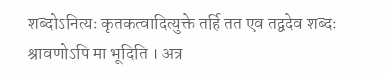शब्दोऽनित्यः कृतकत्वादित्युक्ते तर्हि तत एव तद्वदेव शब्दः श्रावणोऽपि मा भूदिति । अत्र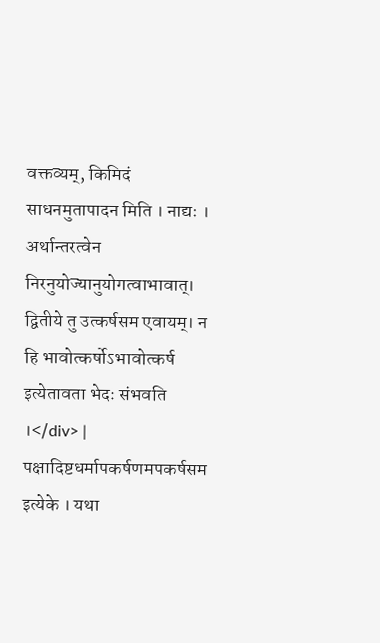वक्तव्यम्, किमिदं साधनमुतापादन मिति । नाद्यः । अर्थान्तरत्वेन निरनुयोज्यानुयोगत्वाभावात्। द्वितीये तु उत्कर्षसम एवायम्। न हि भावोत्कर्षोऽभावोत्कर्ष इत्येतावता भेदः संभवति ।</div> | पक्षादिष्टधर्मापकर्षणमपकर्षसम इत्येके । यथा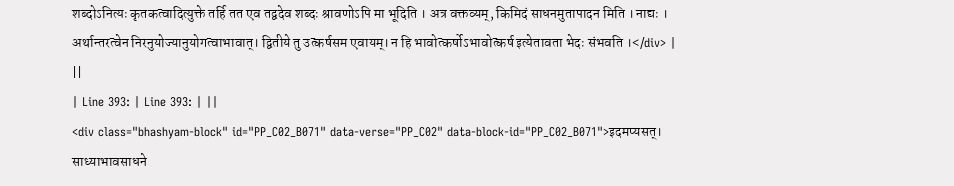शब्दोऽनित्यः कृतकत्वादित्युक्ते तर्हि तत एव तद्वदेव शब्दः श्रावणोऽपि मा भूदिति । अत्र वक्तव्यम्, किमिदं साधनमुतापादन मिति । नाद्यः । अर्थान्तरत्वेन निरनुयोज्यानुयोगत्वाभावात्। द्वितीये तु उत्कर्षसम एवायम्। न हि भावोत्कर्षोऽभावोत्कर्ष इत्येतावता भेदः संभवति ।</div> | ||
| Line 393: | Line 393: | ||
<div class="bhashyam-block" id="PP_C02_B071" data-verse="PP_C02" data-block-id="PP_C02_B071">इदमप्यसत्। साध्याभावसाधने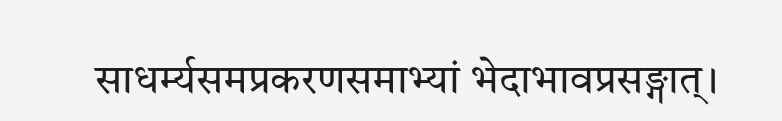साधर्म्यसमप्रकरणसमाभ्यां भेदाभावप्रसङ्गात्।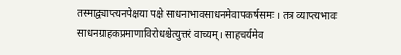तस्माद्व्याप्त्यनपेक्षया पक्षे साधनाभावसाधनमेवापकर्षसमः । तत्र व्याप्त्यभावः साधनग्राहकप्रमाणाविरोधश्चेत्युत्तरं वाच्यम्। साहचर्यमेव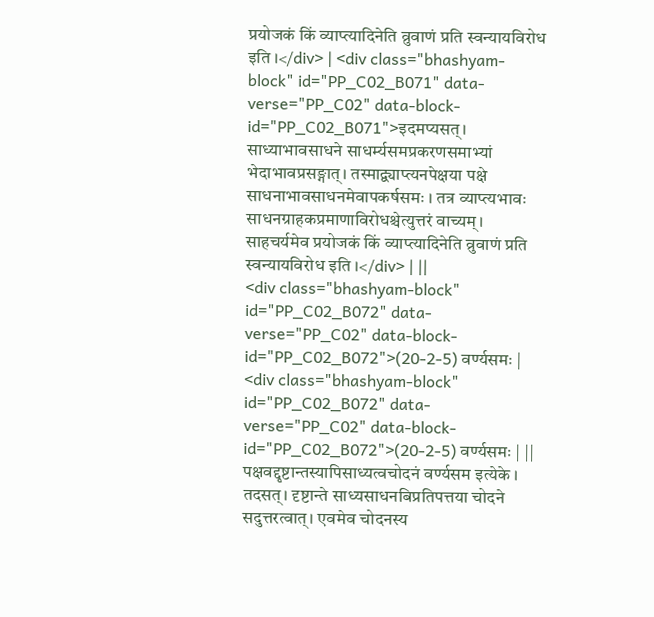प्रयोजकं किं व्याप्त्यादिनेति व्रुवाणं प्रति स्वन्यायविरोध इति ।</div> | <div class="bhashyam-block" id="PP_C02_B071" data-verse="PP_C02" data-block-id="PP_C02_B071">इदमप्यसत्। साध्याभावसाधने साधर्म्यसमप्रकरणसमाभ्यां भेदाभावप्रसङ्गात्। तस्माद्व्याप्त्यनपेक्षया पक्षे साधनाभावसाधनमेवापकर्षसमः । तत्र व्याप्त्यभावः साधनग्राहकप्रमाणाविरोधश्चेत्युत्तरं वाच्यम्। साहचर्यमेव प्रयोजकं किं व्याप्त्यादिनेति व्रुवाणं प्रति स्वन्यायविरोध इति ।</div> | ||
<div class="bhashyam-block" id="PP_C02_B072" data-verse="PP_C02" data-block-id="PP_C02_B072">(20-2-5) वर्ण्यसमः | <div class="bhashyam-block" id="PP_C02_B072" data-verse="PP_C02" data-block-id="PP_C02_B072">(20-2-5) वर्ण्यसमः | ||
पक्षवद्दृष्टान्तस्यापिसाध्यत्वचोदनं वर्ण्यसम इत्येके । तदसत्। दृष्टान्ते साध्यसाधनबिप्रतिपत्तया चोदने सदुत्तरत्वात्। एवमेव चोदनस्य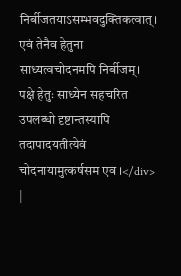निर्बीजतयाऽसम्भवदुक्तिकत्वात्। एवं तेनैव हेतुना साध्यत्वचोदनमपि निर्बीजम्। पक्षे हेतुः साध्येन सहचरित उपलब्धो दृष्टान्तस्यापि तदापादयतीत्येवं चोदनायामुत्कर्षसम एव ।</div> |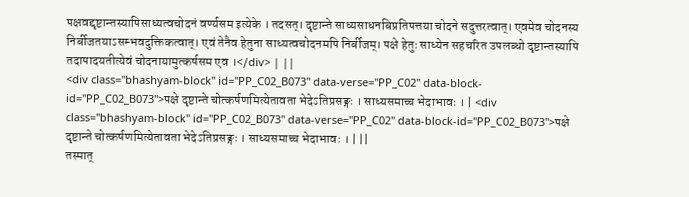पक्षवद्दृष्टान्तस्यापिसाध्यत्वचोदनं वर्ण्यसम इत्येके । तदसत्। दृष्टान्ते साध्यसाधनबिप्रतिपत्तया चोदने सदुत्तरत्वात्। एवमेव चोदनस्य निर्बीजतयाऽसम्भवदुक्तिकत्वात्। एवं तेनैव हेतुना साध्यत्वचोदनमपि निर्बीजम्। पक्षे हेतुः साध्येन सहचरित उपलब्धो दृष्टान्तस्यापि तदापादयतीत्येवं चोदनायामुत्कर्षसम एव ।</div> | ||
<div class="bhashyam-block" id="PP_C02_B073" data-verse="PP_C02" data-block-id="PP_C02_B073">पक्षे दृष्टान्ते चोत्कर्षणमित्येतावता भेदेऽतिप्रसङ्गः । साध्यसमाच्च भेदाभावः । | <div class="bhashyam-block" id="PP_C02_B073" data-verse="PP_C02" data-block-id="PP_C02_B073">पक्षे दृष्टान्ते चोत्कर्षणमित्येतावता भेदेऽतिप्रसङ्गः । साध्यसमाच्च भेदाभावः । | ||
तस्मात्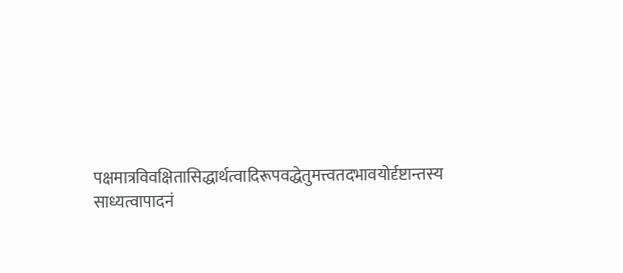पक्षमात्रविवक्षितासिद्धार्थत्वादिरूपवद्धेतुमत्त्वतदभावयोर्दृष्टान्तस्य साध्यत्वापादनं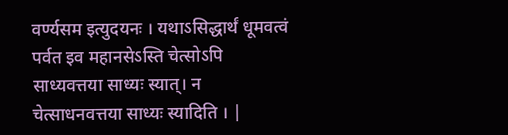वर्ण्यसम इत्युदयनः । यथाऽसिद्धार्थं धूमवत्वं पर्वत इव महानसेऽस्ति चेत्सोऽपि साध्यवत्तया साध्यः स्यात्। न चेत्साधनवत्तया साध्यः स्यादिति । |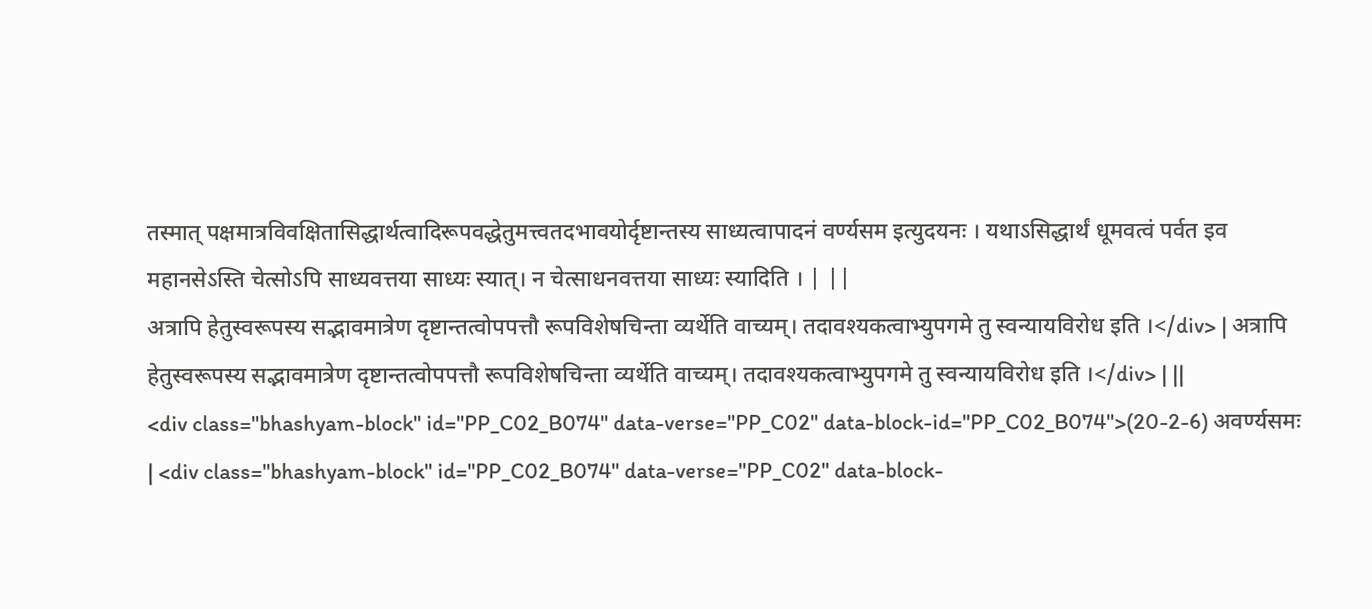तस्मात् पक्षमात्रविवक्षितासिद्धार्थत्वादिरूपवद्धेतुमत्त्वतदभावयोर्दृष्टान्तस्य साध्यत्वापादनं वर्ण्यसम इत्युदयनः । यथाऽसिद्धार्थं धूमवत्वं पर्वत इव महानसेऽस्ति चेत्सोऽपि साध्यवत्तया साध्यः स्यात्। न चेत्साधनवत्तया साध्यः स्यादिति । | ||
अत्रापि हेतुस्वरूपस्य सद्भावमात्रेण दृष्टान्तत्वोपपत्तौ रूपविशेषचिन्ता व्यर्थेति वाच्यम्। तदावश्यकत्वाभ्युपगमे तु स्वन्यायविरोध इति ।</div> | अत्रापि हेतुस्वरूपस्य सद्भावमात्रेण दृष्टान्तत्वोपपत्तौ रूपविशेषचिन्ता व्यर्थेति वाच्यम्। तदावश्यकत्वाभ्युपगमे तु स्वन्यायविरोध इति ।</div> | ||
<div class="bhashyam-block" id="PP_C02_B074" data-verse="PP_C02" data-block-id="PP_C02_B074">(20-2-6) अवर्ण्यसमः | <div class="bhashyam-block" id="PP_C02_B074" data-verse="PP_C02" data-block-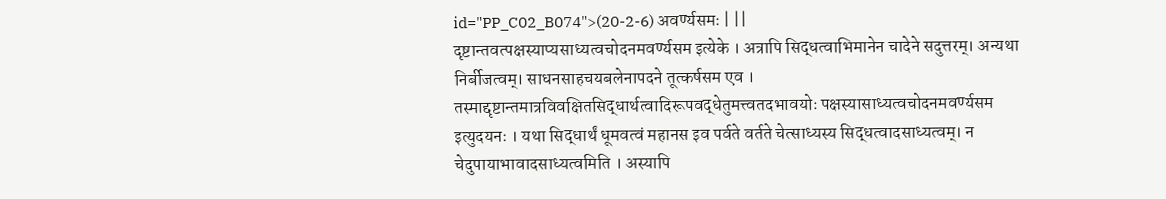id="PP_C02_B074">(20-2-6) अवर्ण्यसमः | ||
दृष्टान्तवत्पक्षस्याप्यसाध्यत्वचोदनमवर्ण्यसम इत्येके । अत्रापि सिद्धत्वाभिमानेन चादेने सदुत्तरम्। अन्यथा निर्बीजत्वम्। साधनसाहचयबलेनापदने तूत्कर्षसम एव । तस्माद्दृष्टान्तमात्रविवक्षितसिद्धार्थत्वादिरूपवद्धेतुमत्त्वतदभावयोः पक्षस्यासाध्यत्वचोदनमवर्ण्यसम इत्युदयनः । यथा सिद्धार्थं धूमवत्वं महानस इव पर्वते वर्तते चेत्साध्यस्य सिद्धत्वादसाध्यत्वम्। न चेदुपायाभावादसाध्यत्वमिति । अस्यापि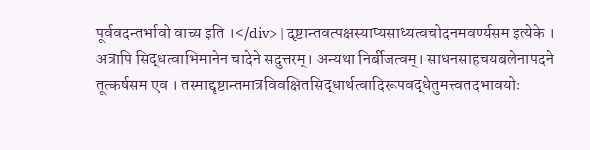पूर्ववदन्तर्भावो वाच्य इति ।</div> | दृष्टान्तवत्पक्षस्याप्यसाध्यत्वचोदनमवर्ण्यसम इत्येके । अत्रापि सिद्धत्वाभिमानेन चादेने सदुत्तरम्। अन्यथा निर्बीजत्वम्। साधनसाहचयबलेनापदने तूत्कर्षसम एव । तस्माद्दृष्टान्तमात्रविवक्षितसिद्धार्थत्वादिरूपवद्धेतुमत्त्वतदभावयोः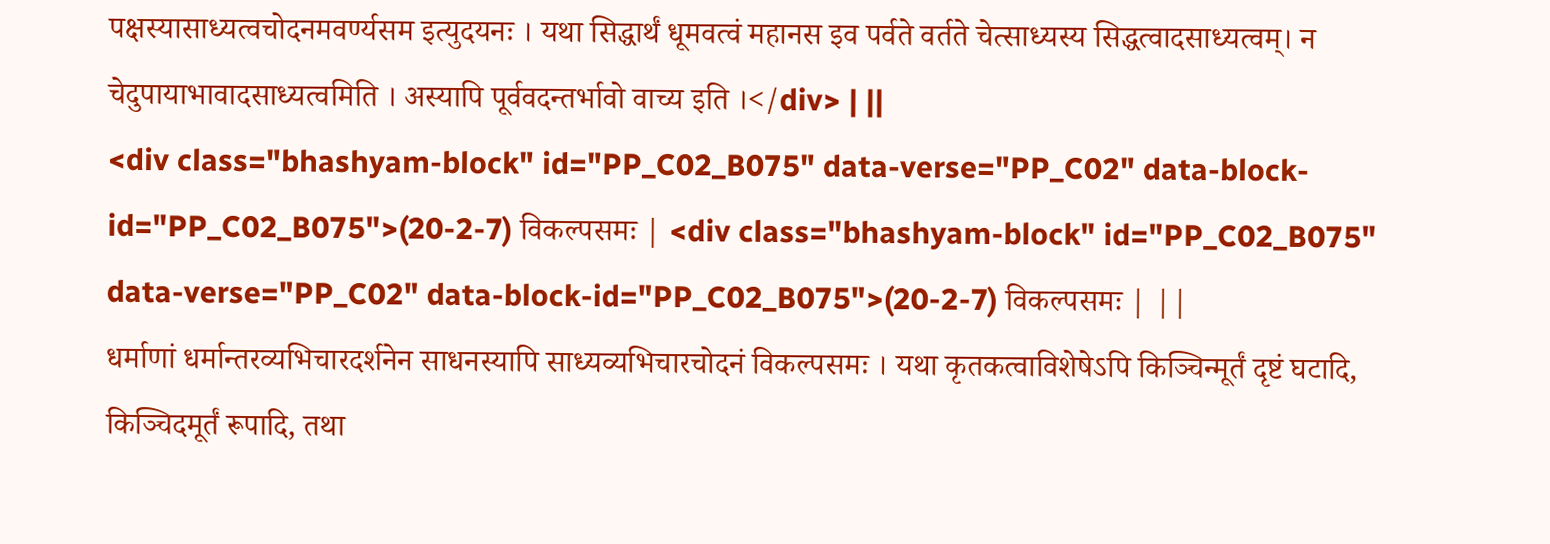पक्षस्यासाध्यत्वचोदनमवर्ण्यसम इत्युदयनः । यथा सिद्धार्थं धूमवत्वं महानस इव पर्वते वर्तते चेत्साध्यस्य सिद्धत्वादसाध्यत्वम्। न चेदुपायाभावादसाध्यत्वमिति । अस्यापि पूर्ववदन्तर्भावो वाच्य इति ।</div> | ||
<div class="bhashyam-block" id="PP_C02_B075" data-verse="PP_C02" data-block-id="PP_C02_B075">(20-2-7) विकल्पसमः | <div class="bhashyam-block" id="PP_C02_B075" data-verse="PP_C02" data-block-id="PP_C02_B075">(20-2-7) विकल्पसमः | ||
धर्माणां धर्मान्तरव्यभिचारदर्शनेन साधनस्यापि साध्यव्यभिचारचोदनं विकल्पसमः । यथा कृतकत्वाविशेषेऽपि किञ्चिन्मूर्तं दृष्टं घटादि, किञ्चिदमूर्तं रूपादि, तथा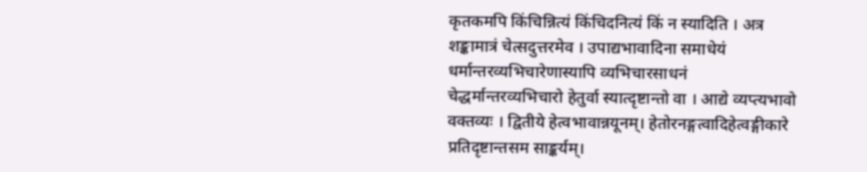कृतकमपि किंचिन्नित्यं किंचिदनित्यं किं न स्यादिति । अत्र शङ्कामात्रं चेत्सदुत्तरमेव । उपाद्यभावादिना समाधेयं धर्मान्तरव्यभिचारेणास्यापि व्यभिचारसाधनं चेद्धर्मान्तरव्यभिचारो हेतुर्वा स्यात्दृष्टान्तो वा । आद्ये व्यप्त्यभावो वक्तव्यः । द्वितीये हेत्वभावान्नयूनम्। हेतोरनङ्गत्वादिहेत्वङ्गीकारे प्रतिदृष्टान्तसम साङ्कर्यम्।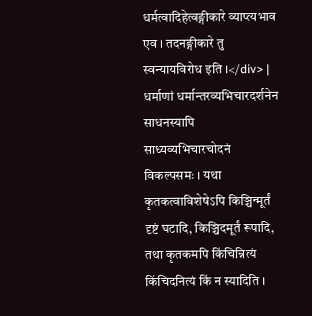धर्मत्वादिहेत्वङ्गीकारे व्याप्त्यभाव एव । तदनङ्गीकारे तु स्वन्यायविरोध इति ।</div> | धर्माणां धर्मान्तरव्यभिचारदर्शनेन साधनस्यापि साध्यव्यभिचारचोदनं विकल्पसमः । यथा कृतकत्वाविशेषेऽपि किञ्चिन्मूर्तं दृष्टं घटादि, किञ्चिदमूर्तं रूपादि, तथा कृतकमपि किंचिन्नित्यं किंचिदनित्यं किं न स्यादिति ।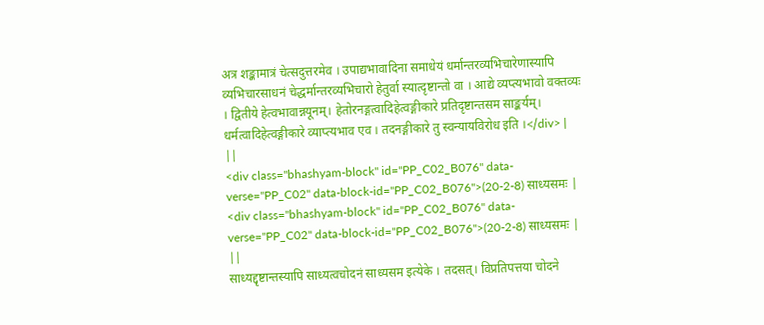अत्र शङ्कामात्रं चेत्सदुत्तरमेव । उपाद्यभावादिना समाधेयं धर्मान्तरव्यभिचारेणास्यापि व्यभिचारसाधनं चेद्धर्मान्तरव्यभिचारो हेतुर्वा स्यात्दृष्टान्तो वा । आद्ये व्यप्त्यभावो वक्तव्यः । द्वितीये हेत्वभावान्नयूनम्। हेतोरनङ्गत्वादिहेत्वङ्गीकारे प्रतिदृष्टान्तसम साङ्कर्यम्। धर्मत्वादिहेत्वङ्गीकारे व्याप्त्यभाव एव । तदनङ्गीकारे तु स्वन्यायविरोध इति ।</div> | ||
<div class="bhashyam-block" id="PP_C02_B076" data-verse="PP_C02" data-block-id="PP_C02_B076">(20-2-8) साध्यसमः | <div class="bhashyam-block" id="PP_C02_B076" data-verse="PP_C02" data-block-id="PP_C02_B076">(20-2-8) साध्यसमः | ||
साध्यद्दृष्टान्तस्यापि साध्यत्वचोदनं साध्यसम इत्येके । तदसत्। विप्रतिपत्तया चोदने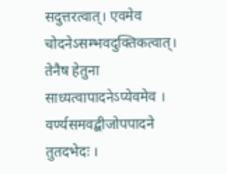सदुत्तरत्वात्। एवमेव चोदनेऽसम्भवदुक्तिकत्वात्। तेनैष हेतुना साध्यत्वापादनेऽप्येवमेव । वर्ण्यसमवद्बीजोपपादने तुतदभेदः ।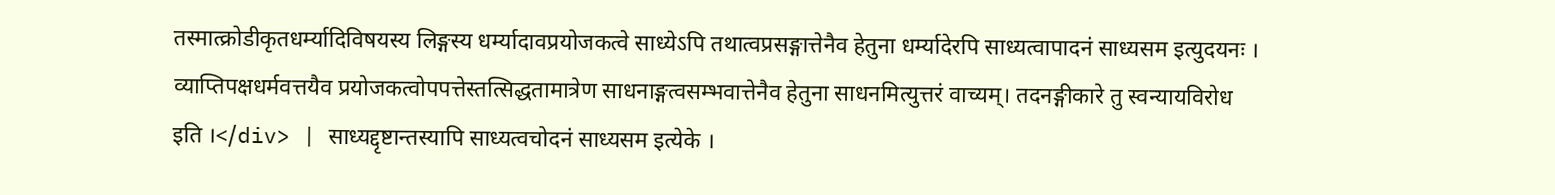तस्मात्क्रोडीकृतधर्म्यादिविषयस्य लिङ्गस्य धर्म्यादावप्रयोजकत्वे साध्येऽपि तथात्वप्रसङ्गात्तेनैव हेतुना धर्म्यादेरपि साध्यत्वापादनं साध्यसम इत्युदयनः । व्याप्तिपक्षधर्मवत्तयैव प्रयोजकत्वोपपत्तेस्तत्सिद्धतामात्रेण साधनाङ्गत्वसम्भवात्तेनैव हेतुना साधनमित्युत्तरं वाच्यम्। तदनङ्गीकारे तु स्वन्यायविरोध इति ।</div> | साध्यद्दृष्टान्तस्यापि साध्यत्वचोदनं साध्यसम इत्येके ।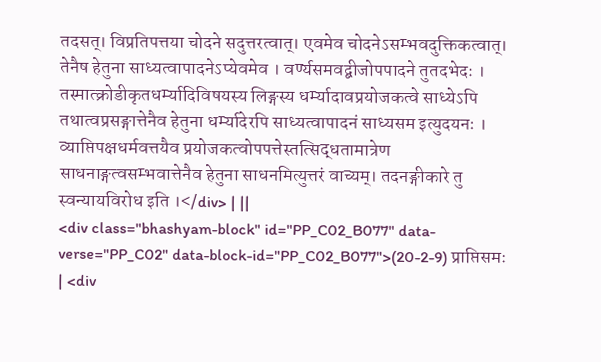तदसत्। विप्रतिपत्तया चोदने सदुत्तरत्वात्। एवमेव चोदनेऽसम्भवदुक्तिकत्वात्। तेनैष हेतुना साध्यत्वापादनेऽप्येवमेव । वर्ण्यसमवद्बीजोपपादने तुतदभेदः । तस्मात्क्रोडीकृतधर्म्यादिविषयस्य लिङ्गस्य धर्म्यादावप्रयोजकत्वे साध्येऽपि तथात्वप्रसङ्गात्तेनैव हेतुना धर्म्यादेरपि साध्यत्वापादनं साध्यसम इत्युदयनः । व्याप्तिपक्षधर्मवत्तयैव प्रयोजकत्वोपपत्तेस्तत्सिद्धतामात्रेण साधनाङ्गत्वसम्भवात्तेनैव हेतुना साधनमित्युत्तरं वाच्यम्। तदनङ्गीकारे तु स्वन्यायविरोध इति ।</div> | ||
<div class="bhashyam-block" id="PP_C02_B077" data-verse="PP_C02" data-block-id="PP_C02_B077">(20-2-9) प्राप्तिसमः | <div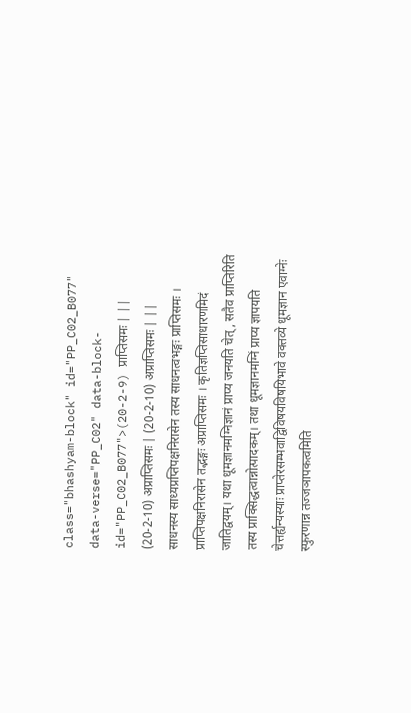class="bhashyam-block" id="PP_C02_B077" data-verse="PP_C02" data-block-id="PP_C02_B077">(20-2-9) प्राप्तिसमः | ||
(20-2-10) अप्राप्तिसमः | (20-2-10) अप्राप्तिसमः | ||
साधनस्य साध्यप्रप्तिपक्षनिरासेन तस्य साधनत्वभङ्गः प्राप्तिसमः । प्राप्तिपक्षनिरासेन तद्भङ्गः अप्राप्तिसमः । कृतिज्ञप्तिसाधारणमिदं जातिद्वयम्। यथा धूमज्ञानमग्निज्ञानं प्राप्य जनयति चेत्, सतैव प्राप्तिरिति तस्य प्राक्सिद्धत्वान्नोत्पादकम्। तथा धूमज्ञानमग्निं प्राप्य ज्ञापयति चेत्तर्ह्यन्यस्याः प्राप्तेरसम्भवाद्विविषयविषयिभावे वक्तव्ये धूमज्ञान एवाग्नेः स्फुरणान्न तज्जञापकत्वमिति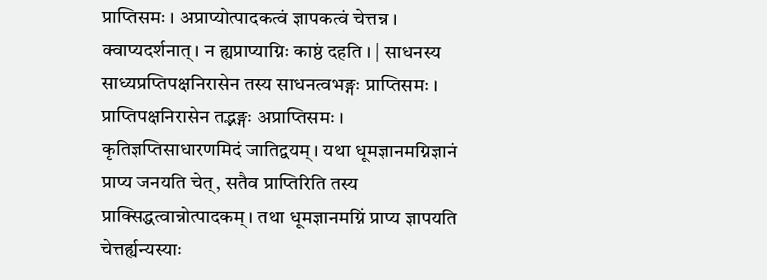प्राप्तिसमः । अप्राप्योत्पादकत्वं ज्ञापकत्वं चेत्तन्न । क्वाप्यदर्शनात्। न ह्यप्राप्याग्निः काष्ठं दहति । | साधनस्य साध्यप्रप्तिपक्षनिरासेन तस्य साधनत्वभङ्गः प्राप्तिसमः । प्राप्तिपक्षनिरासेन तद्भङ्गः अप्राप्तिसमः । कृतिज्ञप्तिसाधारणमिदं जातिद्वयम्। यथा धूमज्ञानमग्निज्ञानं प्राप्य जनयति चेत्, सतैव प्राप्तिरिति तस्य प्राक्सिद्धत्वान्नोत्पादकम्। तथा धूमज्ञानमग्निं प्राप्य ज्ञापयति चेत्तर्ह्यन्यस्याः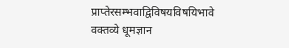प्राप्तेरसम्भवाद्विविषयविषयिभावे वक्तव्ये धूमज्ञान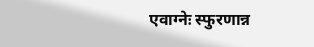एवाग्नेः स्फुरणान्न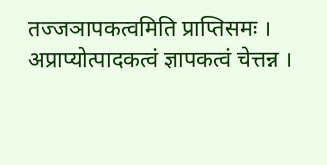तज्जञापकत्वमिति प्राप्तिसमः । अप्राप्योत्पादकत्वं ज्ञापकत्वं चेत्तन्न ।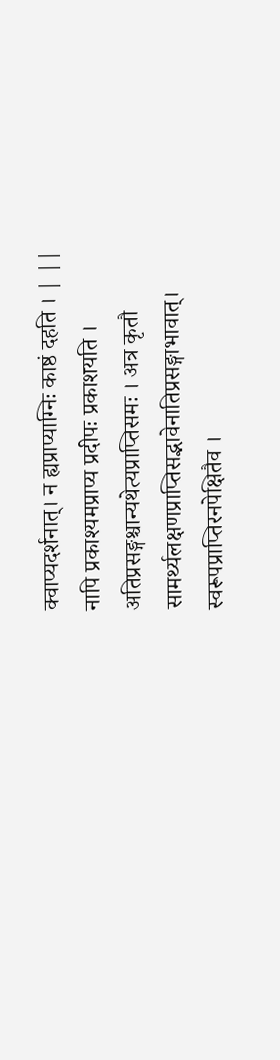क्वाप्यदर्शनात्। न ह्यप्राप्याग्निः काष्ठं दहति । | ||
नापि प्रकाश्यमप्राप्य प्रदीपः प्रकाशयति । अतिप्रसङ्गश्चान्यथेत्यप्राप्तिसमः । अत्र कृतौ सामर्थ्यलक्षणप्राप्तिसद्भावेनातिप्रसङ्गाभावात्। स्वरूपप्राप्तिरनपेक्षितैव ।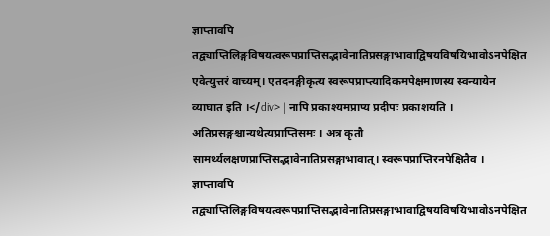ज्ञाप्तावपि तद्व्याप्तिलिङ्गविषयत्वरूपप्राप्तिसद्भावेनातिप्रसङ्गाभावाद्विषयविषयिभावोऽनपेक्षित एवेत्युत्तरं वाच्यम्। एतदनङ्गीकृत्य स्वरूपप्राप्त्यादिकमपेक्षमाणस्य स्वन्यायेन व्याघात इति ।</div> | नापि प्रकाश्यमप्राप्य प्रदीपः प्रकाशयति । अतिप्रसङ्गश्चान्यथेत्यप्राप्तिसमः । अत्र कृतौ सामर्थ्यलक्षणप्राप्तिसद्भावेनातिप्रसङ्गाभावात्। स्वरूपप्राप्तिरनपेक्षितैव । ज्ञाप्तावपि तद्व्याप्तिलिङ्गविषयत्वरूपप्राप्तिसद्भावेनातिप्रसङ्गाभावाद्विषयविषयिभावोऽनपेक्षित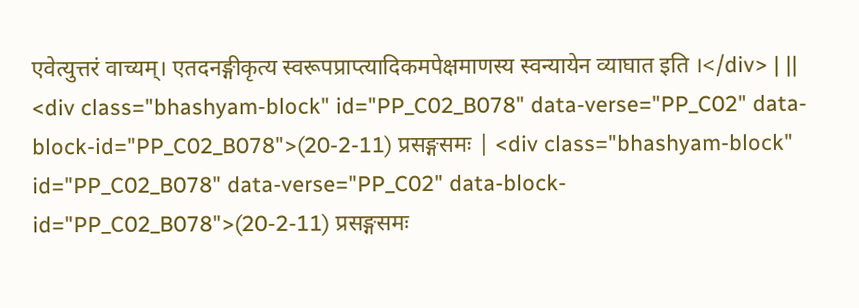एवेत्युत्तरं वाच्यम्। एतदनङ्गीकृत्य स्वरूपप्राप्त्यादिकमपेक्षमाणस्य स्वन्यायेन व्याघात इति ।</div> | ||
<div class="bhashyam-block" id="PP_C02_B078" data-verse="PP_C02" data-block-id="PP_C02_B078">(20-2-11) प्रसङ्गसमः | <div class="bhashyam-block" id="PP_C02_B078" data-verse="PP_C02" data-block-id="PP_C02_B078">(20-2-11) प्रसङ्गसमः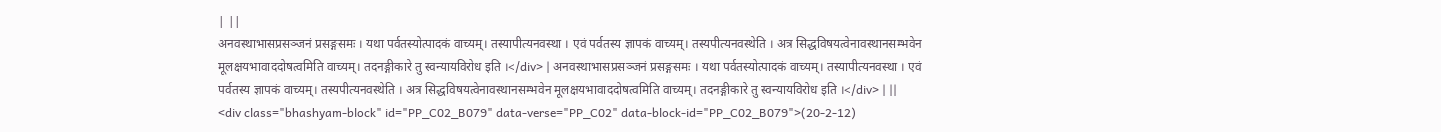| ||
अनवस्थाभासप्रसञ्जनं प्रसङ्गसमः । यथा पर्वतस्योत्पादकं वाच्यम्। तस्यापीत्यनवस्था । एवं पर्वतस्य ज्ञापकं वाच्यम्। तस्यपीत्यनवस्थेति । अत्र सिद्धविषयत्वेनावस्थानसम्भवेन मूलक्षयभावाददोषत्वमिति वाच्यम्। तदनङ्गीकारे तु स्वन्यायविरोध इति ।</div> | अनवस्थाभासप्रसञ्जनं प्रसङ्गसमः । यथा पर्वतस्योत्पादकं वाच्यम्। तस्यापीत्यनवस्था । एवं पर्वतस्य ज्ञापकं वाच्यम्। तस्यपीत्यनवस्थेति । अत्र सिद्धविषयत्वेनावस्थानसम्भवेन मूलक्षयभावाददोषत्वमिति वाच्यम्। तदनङ्गीकारे तु स्वन्यायविरोध इति ।</div> | ||
<div class="bhashyam-block" id="PP_C02_B079" data-verse="PP_C02" data-block-id="PP_C02_B079">(20-2-12)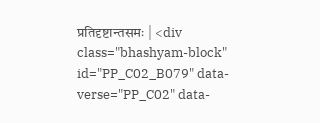प्रतिदृष्टान्तसमः | <div class="bhashyam-block" id="PP_C02_B079" data-verse="PP_C02" data-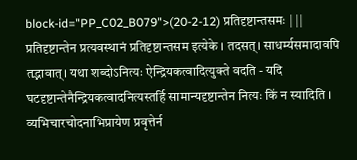block-id="PP_C02_B079">(20-2-12) प्रतिदृष्टान्तसमः | ||
प्रतिदृष्टान्तेन प्रत्यवस्थानं प्रतिदृष्टान्तसम इत्येके । तदसत्। साधर्म्यसमादावपि तद्भावात्। यथा शब्दोऽनित्यः ऐन्द्रियकत्वादित्युक्ते वदति - यदि घटदृष्टान्तेनैन्द्रियकत्वादनित्यस्तर्हि सामान्यदृष्टान्तेन नित्यः किं न स्यादिति । व्यभिचारचोदनाभिप्रायेण प्रवृत्तेर्न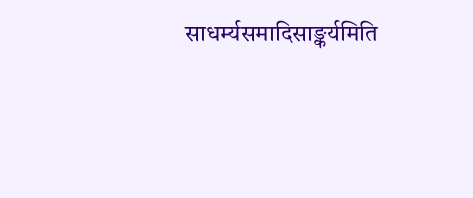साधर्म्यसमादिसाङ्कर्यमिति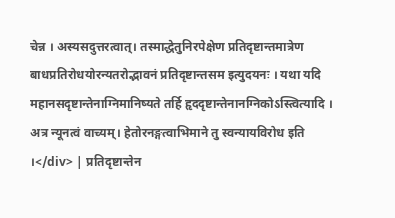चेन्न । अस्यसदुत्तरत्वात्। तस्माद्धेतुनिरपेक्षेण प्रतिदृष्टान्तमात्रेण बाधप्रतिरोधयोरन्यतरोद्भावनं प्रतिदृष्टान्तसम इत्युदयनः । यथा यदि महानसदृष्टान्तेनाग्निमानिष्यते तर्हि हृददृष्टान्तेनानग्निकोऽस्त्वित्यादि । अत्र न्यूनत्वं वाच्यम्। हेतोरनङ्गत्वाभिमाने तु स्वन्यायविरोध इति ।</div> | प्रतिदृष्टान्तेन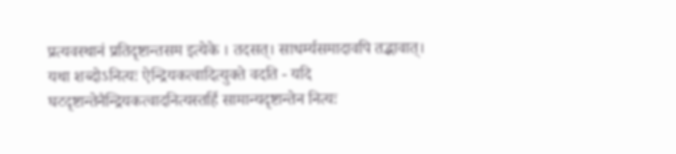प्रत्यवस्थानं प्रतिदृष्टान्तसम इत्येके । तदसत्। साधर्म्यसमादावपि तद्भावात्। यथा शब्दोऽनित्यः ऐन्द्रियकत्वादित्युक्ते वदति - यदि घटदृष्टान्तेनैन्द्रियकत्वादनित्यस्तर्हि सामान्यदृष्टान्तेन नित्यः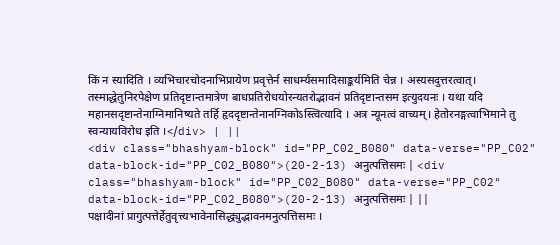किं न स्यादिति । व्यभिचारचोदनाभिप्रायेण प्रवृत्तेर्न साधर्म्यसमादिसाङ्कर्यमिति चेन्न । अस्यसदुत्तरत्वात्। तस्माद्धेतुनिरपेक्षेण प्रतिदृष्टान्तमात्रेण बाधप्रतिरोधयोरन्यतरोद्भावनं प्रतिदृष्टान्तसम इत्युदयनः । यथा यदि महानसदृष्टान्तेनाग्निमानिष्यते तर्हि हृददृष्टान्तेनानग्निकोऽस्त्वित्यादि । अत्र न्यूनत्वं वाच्यम्। हेतोरनङ्गत्वाभिमाने तु स्वन्यायविरोध इति ।</div> | ||
<div class="bhashyam-block" id="PP_C02_B080" data-verse="PP_C02" data-block-id="PP_C02_B080">(20-2-13) अनुत्पत्तिसमः | <div class="bhashyam-block" id="PP_C02_B080" data-verse="PP_C02" data-block-id="PP_C02_B080">(20-2-13) अनुत्पत्तिसमः | ||
पक्षादीनां प्रागुत्पत्तेर्हेतुवृत्त्यभावेनासिद्ध्युद्भावनमनुत्पत्तिसमः ।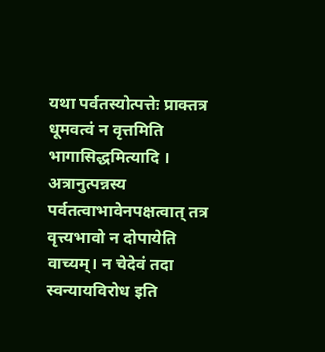यथा पर्वतस्योत्पत्तेः प्राक्तत्र धूमवत्वं न वृत्तमिति भागासिद्धमित्यादि । अत्रानुत्पन्नस्य पर्वतत्वाभावेनपक्षत्वात् तत्र वृत्त्यभावो न दोपायेति वाच्यम्। न चेदेवं तदा स्वन्यायविरोध इति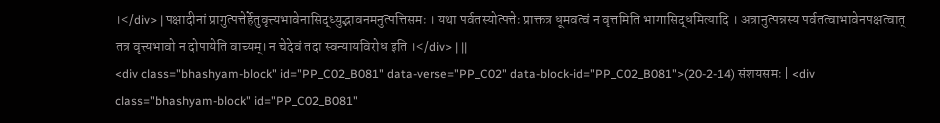।</div> | पक्षादीनां प्रागुत्पत्तेर्हेतुवृत्त्यभावेनासिद्ध्युद्भावनमनुत्पत्तिसमः । यथा पर्वतस्योत्पत्तेः प्राक्तत्र धूमवत्वं न वृत्तमिति भागासिद्धमित्यादि । अत्रानुत्पन्नस्य पर्वतत्वाभावेनपक्षत्वात् तत्र वृत्त्यभावो न दोपायेति वाच्यम्। न चेदेवं तदा स्वन्यायविरोध इति ।</div> | ||
<div class="bhashyam-block" id="PP_C02_B081" data-verse="PP_C02" data-block-id="PP_C02_B081">(20-2-14) संशयसमः | <div class="bhashyam-block" id="PP_C02_B081"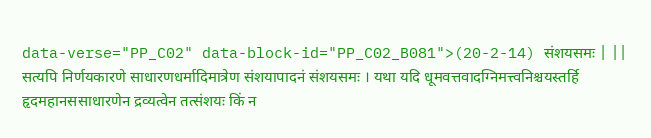data-verse="PP_C02" data-block-id="PP_C02_B081">(20-2-14) संशयसमः | ||
सत्यपि निर्णयकारणे साधारणधर्मादिमात्रेण संशयापादनं संशयसमः । यथा यदि धूमवत्तवादग्निमत्त्वनिश्चयस्तर्हि हृदमहानससाधारणेन द्रव्यत्वेन तत्संशयः किं न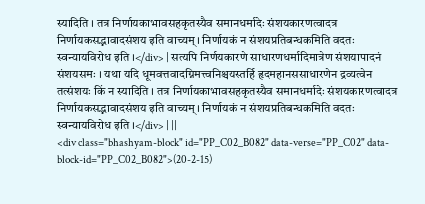स्यादिति । तत्र निर्णायकाभावसहकृतस्यैव समानधर्मादेः संशयकारणत्वादत्र निर्णायकसद्भावादसंशय इति वाच्यम्। निर्णायकं न संशयप्रतिबन्धकमिति वदतः स्वन्यायविरोध इति ।</div> | सत्यपि निर्णयकारणे साधारणधर्मादिमात्रेण संशयापादनं संशयसमः । यथा यदि धूमवत्तवादग्निमत्त्वनिश्चयस्तर्हि हृदमहानससाधारणेन द्रव्यत्वेन तत्संशयः किं न स्यादिति । तत्र निर्णायकाभावसहकृतस्यैव समानधर्मादेः संशयकारणत्वादत्र निर्णायकसद्भावादसंशय इति वाच्यम्। निर्णायकं न संशयप्रतिबन्धकमिति वदतः स्वन्यायविरोध इति ।</div> | ||
<div class="bhashyam-block" id="PP_C02_B082" data-verse="PP_C02" data-block-id="PP_C02_B082">(20-2-15)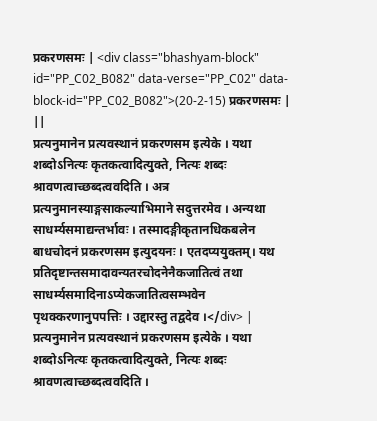प्रकरणसमः | <div class="bhashyam-block" id="PP_C02_B082" data-verse="PP_C02" data-block-id="PP_C02_B082">(20-2-15) प्रकरणसमः | ||
प्रत्यनुमानेन प्रत्यवस्थानं प्रकरणसम इत्येके । यथा शब्दोऽनित्यः कृतकत्वादित्युक्ते, नित्यः शब्दः श्रावणत्वाच्छब्दत्ववदिति । अत्र प्रत्यनुमानस्याङ्गसाकल्याभिमाने सदुत्तरमेव । अन्यथा साधर्म्यसमाद्यन्तर्भावः । तस्मादङ्गीकृतानधिकबलेन बाधचोदनं प्रकरणसम इत्युदयनः । एतदप्ययुक्तम्। यथ प्रतिदृष्टान्तसमादावन्यतरचोदनेनैकजातित्वं तथा साधर्म्यसमादिनाऽप्येकजातित्वसम्भवेन पृथक्करणानुपपत्तिः । उद्दारस्तु तद्वदेव ।</div> | प्रत्यनुमानेन प्रत्यवस्थानं प्रकरणसम इत्येके । यथा शब्दोऽनित्यः कृतकत्वादित्युक्ते, नित्यः शब्दः श्रावणत्वाच्छब्दत्ववदिति ।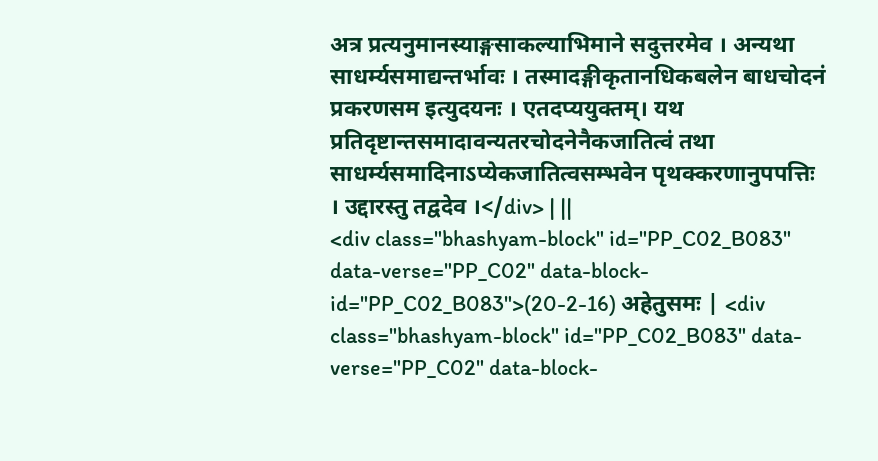अत्र प्रत्यनुमानस्याङ्गसाकल्याभिमाने सदुत्तरमेव । अन्यथा साधर्म्यसमाद्यन्तर्भावः । तस्मादङ्गीकृतानधिकबलेन बाधचोदनं प्रकरणसम इत्युदयनः । एतदप्ययुक्तम्। यथ प्रतिदृष्टान्तसमादावन्यतरचोदनेनैकजातित्वं तथा साधर्म्यसमादिनाऽप्येकजातित्वसम्भवेन पृथक्करणानुपपत्तिः । उद्दारस्तु तद्वदेव ।</div> | ||
<div class="bhashyam-block" id="PP_C02_B083" data-verse="PP_C02" data-block-id="PP_C02_B083">(20-2-16) अहेतुसमः | <div class="bhashyam-block" id="PP_C02_B083" data-verse="PP_C02" data-block-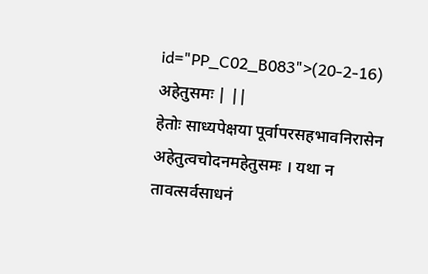id="PP_C02_B083">(20-2-16) अहेतुसमः | ||
हेतोः साध्यपेक्षया पूर्वापरसहभावनिरासेन अहेतुत्वचोदनमहेतुसमः । यथा न तावत्सर्वसाधनं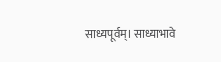साध्यपूर्वम्। साध्याभावे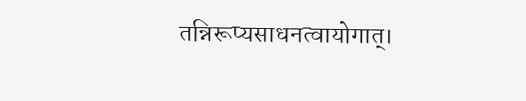तन्निरूप्यसाधनत्वायोगात्।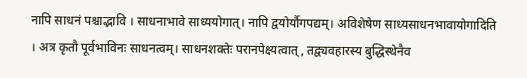नापि साधनं पश्चाद्भावि । साधनाभावे साध्ययोगात्। नापि द्वयोर्यौगपद्यम्। अविशेषेण साध्यसाधनभावायोगादिति । अत्र कृतौ पूर्वभाविनः साधनत्वम्। साधनशक्तेः परानपेक्ष्यत्वात्, तद्व्यवहारस्य बुद्धिस्थेनैव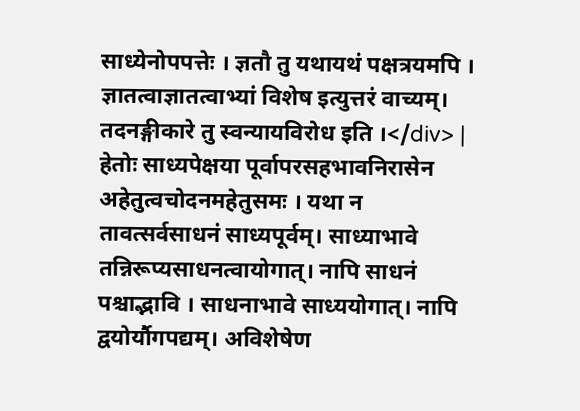साध्येनोपपत्तेः । ज्ञतौ तु यथायथं पक्षत्रयमपि । ज्ञातत्वाज्ञातत्वाभ्यां विशेष इत्युत्तरं वाच्यम्। तदनङ्गीकारे तु स्वन्यायविरोध इति ।</div> | हेतोः साध्यपेक्षया पूर्वापरसहभावनिरासेन अहेतुत्वचोदनमहेतुसमः । यथा न तावत्सर्वसाधनं साध्यपूर्वम्। साध्याभावे तन्निरूप्यसाधनत्वायोगात्। नापि साधनं पश्चाद्भावि । साधनाभावे साध्ययोगात्। नापि द्वयोर्यौगपद्यम्। अविशेषेण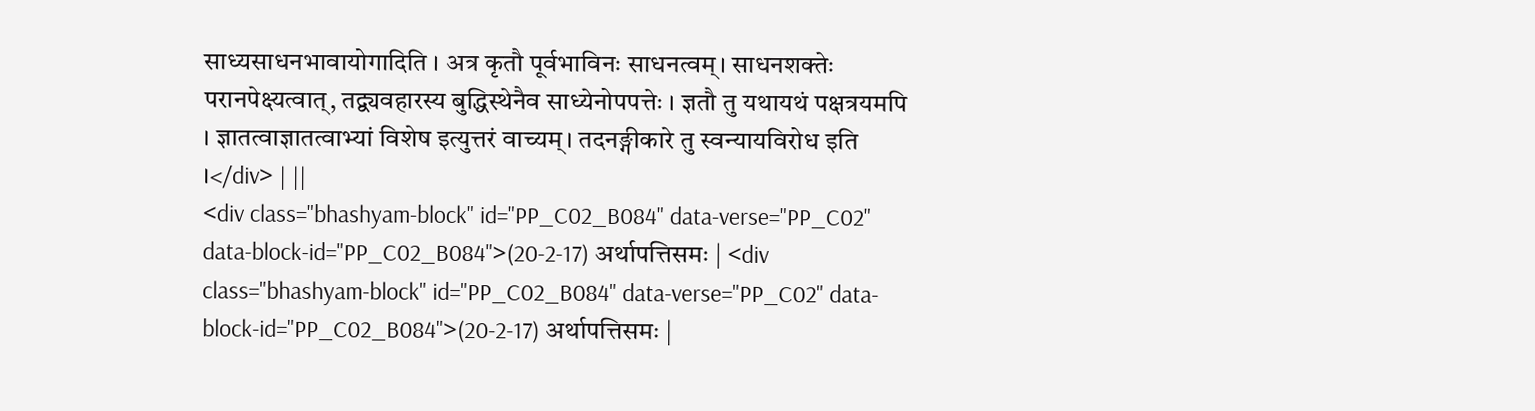साध्यसाधनभावायोगादिति । अत्र कृतौ पूर्वभाविनः साधनत्वम्। साधनशक्तेः परानपेक्ष्यत्वात्, तद्व्यवहारस्य बुद्धिस्थेनैव साध्येनोपपत्तेः । ज्ञतौ तु यथायथं पक्षत्रयमपि । ज्ञातत्वाज्ञातत्वाभ्यां विशेष इत्युत्तरं वाच्यम्। तदनङ्गीकारे तु स्वन्यायविरोध इति ।</div> | ||
<div class="bhashyam-block" id="PP_C02_B084" data-verse="PP_C02" data-block-id="PP_C02_B084">(20-2-17) अर्थापत्तिसमः | <div class="bhashyam-block" id="PP_C02_B084" data-verse="PP_C02" data-block-id="PP_C02_B084">(20-2-17) अर्थापत्तिसमः |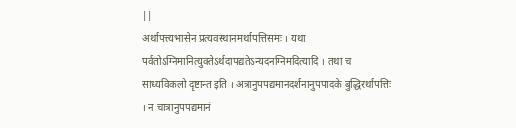||
अर्थापत्त्यभासेन प्रत्यवस्थानमर्थापत्तिसमः । यथा पर्वतोऽग्निमानित्युक्तेऽर्थदापद्यतेऽन्यदनग्निमदित्यादि । तथा च साध्यविकलो दृष्टान्त इति । अत्रानुपपद्यमानदर्शनानुपपादके बुद्धिरर्थापत्तिः । न चात्रानुपपद्यमानं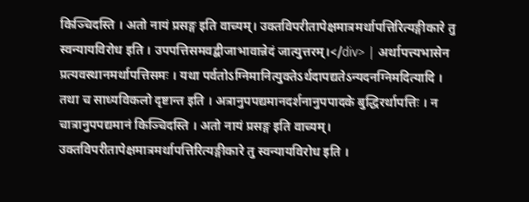किञ्चिदस्ति । अतो नायं प्रसङ्ग इति वाच्यम्। उक्तविपरीतापेक्षमात्रमर्थापत्तिरित्यङ्गीकारे तु स्वन्यायविरोध इति । उपपत्तिसमवद्बीजाभावान्नेदं जात्युत्तरम्।</div> | अर्थापत्त्यभासेन प्रत्यवस्थानमर्थापत्तिसमः । यथा पर्वतोऽग्निमानित्युक्तेऽर्थदापद्यतेऽन्यदनग्निमदित्यादि । तथा च साध्यविकलो दृष्टान्त इति । अत्रानुपपद्यमानदर्शनानुपपादके बुद्धिरर्थापत्तिः । न चात्रानुपपद्यमानं किञ्चिदस्ति । अतो नायं प्रसङ्ग इति वाच्यम्। उक्तविपरीतापेक्षमात्रमर्थापत्तिरित्यङ्गीकारे तु स्वन्यायविरोध इति ।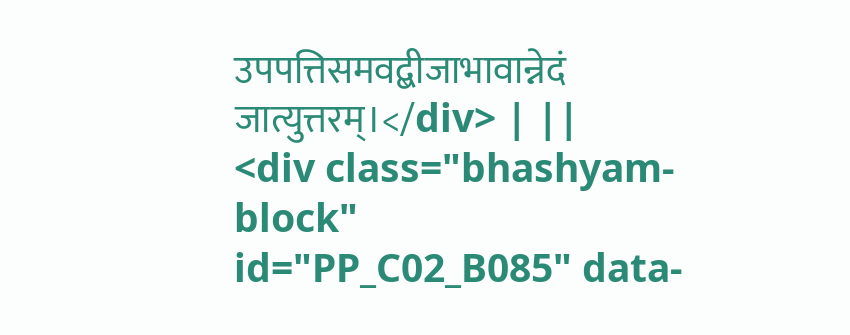उपपत्तिसमवद्बीजाभावान्नेदं जात्युत्तरम्।</div> | ||
<div class="bhashyam-block" id="PP_C02_B085" data-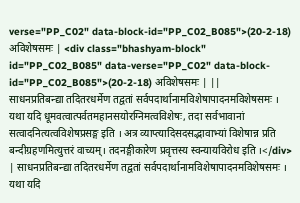verse="PP_C02" data-block-id="PP_C02_B085">(20-2-18) अविशेषसमः | <div class="bhashyam-block" id="PP_C02_B085" data-verse="PP_C02" data-block-id="PP_C02_B085">(20-2-18) अविशेषसमः | ||
साधनप्रतिबन्द्या तदितरधर्मेण तद्वतां सर्वपदार्थानामविशेषापादनमविशेषसमः । यथा यदि धूमवत्वात्पर्वतमहानसयोरग्निमत्वविशेषः, तदा सर्वभावानां सत्वादनित्यत्वविशेषप्रसङ्ग इति । अत्र व्याप्त्यादिसदसद्भावाभ्यां विशेषान्न प्रति बन्दीग्रहणमित्युत्तरं वाच्यम्। तदनङ्गीकारेण प्रवृत्तस्य स्वन्यायविरोध इति ।</div> | साधनप्रतिबन्द्या तदितरधर्मेण तद्वतां सर्वपदार्थानामविशेषापादनमविशेषसमः । यथा यदि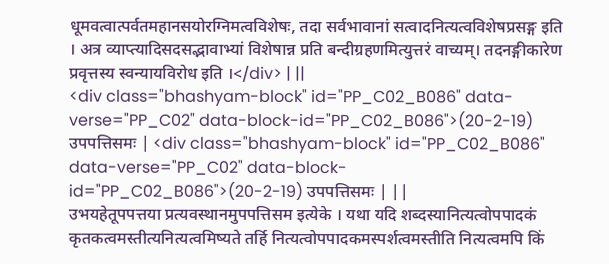धूमवत्वात्पर्वतमहानसयोरग्निमत्वविशेषः, तदा सर्वभावानां सत्वादनित्यत्वविशेषप्रसङ्ग इति । अत्र व्याप्त्यादिसदसद्भावाभ्यां विशेषान्न प्रति बन्दीग्रहणमित्युत्तरं वाच्यम्। तदनङ्गीकारेण प्रवृत्तस्य स्वन्यायविरोध इति ।</div> | ||
<div class="bhashyam-block" id="PP_C02_B086" data-verse="PP_C02" data-block-id="PP_C02_B086">(20-2-19) उपपत्तिसमः | <div class="bhashyam-block" id="PP_C02_B086" data-verse="PP_C02" data-block-id="PP_C02_B086">(20-2-19) उपपत्तिसमः | ||
उभयहेतूपपत्तया प्रत्यवस्थानमुपपत्तिसम इत्येके । यथा यदि शब्दस्यानित्यत्वोपपादकं कृतकत्वमस्तीत्यनित्यत्वमिष्यते तर्हि नित्यत्वोपपादकमस्पर्शत्वमस्तीति नित्यत्वमपि किं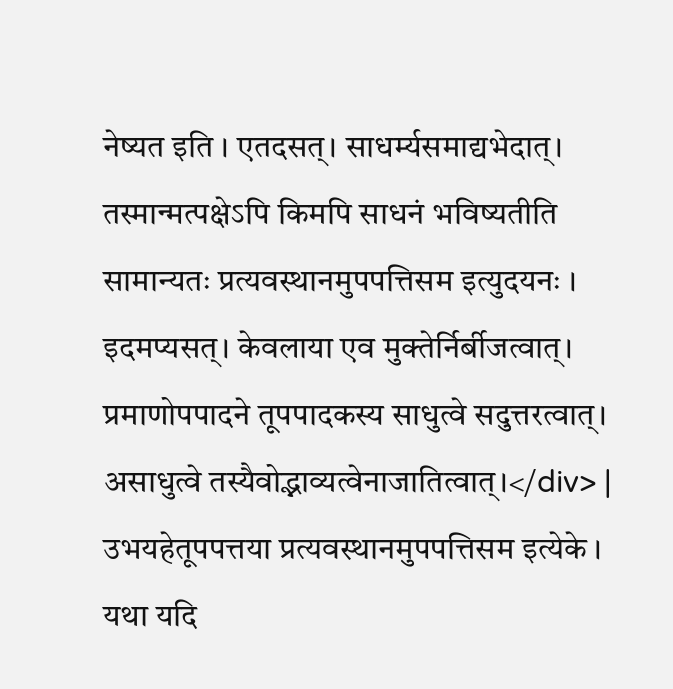नेष्यत इति । एतदसत्। साधर्म्यसमाद्यभेदात्। तस्मान्मत्पक्षेऽपि किमपि साधनं भविष्यतीति सामान्यतः प्रत्यवस्थानमुपपत्तिसम इत्युदयनः । इदमप्यसत्। केवलाया एव मुक्तेर्निर्बीजत्वात्। प्रमाणोपपादने तूपपादकस्य साधुत्वे सदुत्तरत्वात्। असाधुत्वे तस्यैवोद्भाव्यत्वेनाजातित्वात्।</div> | उभयहेतूपपत्तया प्रत्यवस्थानमुपपत्तिसम इत्येके । यथा यदि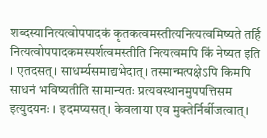शब्दस्यानित्यत्वोपपादकं कृतकत्वमस्तीत्यनित्यत्वमिष्यते तर्हि नित्यत्वोपपादकमस्पर्शत्वमस्तीति नित्यत्वमपि किं नेष्यत इति । एतदसत्। साधर्म्यसमाद्यभेदात्। तस्मान्मत्पक्षेऽपि किमपि साधनं भविष्यतीति सामान्यतः प्रत्यवस्थानमुपपत्तिसम इत्युदयनः । इदमप्यसत्। केवलाया एव मुक्तेर्निर्बीजत्वात्।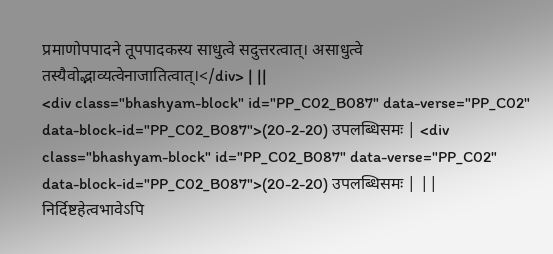प्रमाणोपपादने तूपपादकस्य साधुत्वे सदुत्तरत्वात्। असाधुत्वे तस्यैवोद्भाव्यत्वेनाजातित्वात्।</div> | ||
<div class="bhashyam-block" id="PP_C02_B087" data-verse="PP_C02" data-block-id="PP_C02_B087">(20-2-20) उपलब्धिसमः | <div class="bhashyam-block" id="PP_C02_B087" data-verse="PP_C02" data-block-id="PP_C02_B087">(20-2-20) उपलब्धिसमः | ||
निर्दिष्टहेत्वभावेऽपि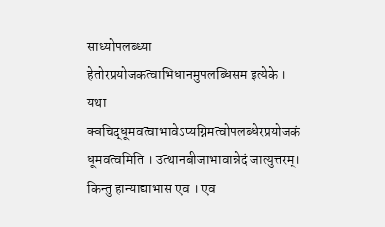साध्योपलब्ध्या हेतोरप्रयोजकत्वाभिधानमुपलब्धिसम इत्येके । यथा क्वचिद्धूमवत्वाभावेऽप्यग्निमत्वोपलब्धेरप्रयोजकं धूमवत्वमिति । उत्थानबीजाभावान्नेदं जात्युत्तरम्। किन्तु हान्याद्याभास एव । एव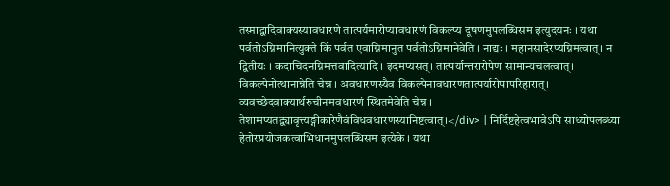तस्माद्वादिवाक्यस्यावधारणे तात्पर्यमारोप्यावधारणं विकल्प्य दूषणमुपलब्धिसम इत्युदयनः । यथा पर्वतोऽग्निमानित्युक्ते किं पर्वत एवाग्निमानुत पर्वतोऽग्निमानेवेति । नाद्यः । महानसादेरप्यग्निमत्वात्। न द्वितीयः । कदाचिदनग्निमत्तवादित्यादि । इदमप्यसत्। तात्पर्यान्तरारोपेण सामान्यचलत्वात्। विकल्पेनोत्थानान्नेति चेन्न । अवधारणस्यैव विकल्पेनावधारणतात्पर्यारोपापरिहारात्। व्यवच्छेदवाक्यार्थरुचीनमवधारणं स्थितमेवेति चेन्न । तेशामप्यतद्व्यावृत्त्यङ्गीकारेणैवंविधवधारणस्यानिष्टत्वात्।</div> | निर्दिष्टहेत्वभावेऽपि साध्योपलब्ध्या हेतोरप्रयोजकत्वाभिधानमुपलब्धिसम इत्येके । यथा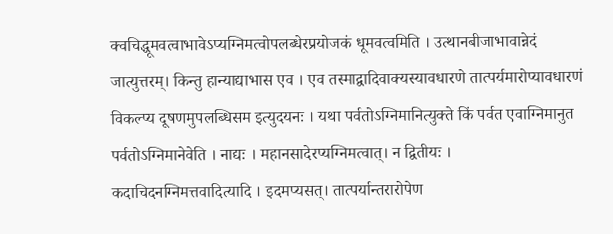क्वचिद्धूमवत्वाभावेऽप्यग्निमत्वोपलब्धेरप्रयोजकं धूमवत्वमिति । उत्थानबीजाभावान्नेदं जात्युत्तरम्। किन्तु हान्याद्याभास एव । एव तस्माद्वादिवाक्यस्यावधारणे तात्पर्यमारोप्यावधारणं विकल्प्य दूषणमुपलब्धिसम इत्युदयनः । यथा पर्वतोऽग्निमानित्युक्ते किं पर्वत एवाग्निमानुत पर्वतोऽग्निमानेवेति । नाद्यः । महानसादेरप्यग्निमत्वात्। न द्वितीयः । कदाचिदनग्निमत्तवादित्यादि । इदमप्यसत्। तात्पर्यान्तरारोपेण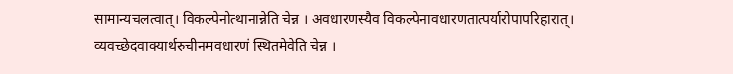सामान्यचलत्वात्। विकल्पेनोत्थानान्नेति चेन्न । अवधारणस्यैव विकल्पेनावधारणतात्पर्यारोपापरिहारात्। व्यवच्छेदवाक्यार्थरुचीनमवधारणं स्थितमेवेति चेन्न ।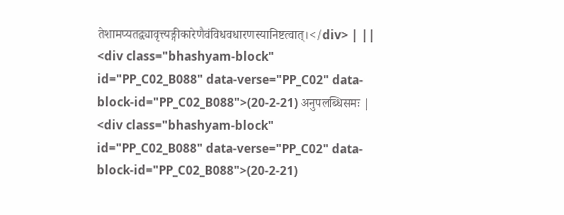तेशामप्यतद्व्यावृत्त्यङ्गीकारेणैवंविधवधारणस्यानिष्टत्वात्।</div> | ||
<div class="bhashyam-block" id="PP_C02_B088" data-verse="PP_C02" data-block-id="PP_C02_B088">(20-2-21) अनुपलब्धिसमः | <div class="bhashyam-block" id="PP_C02_B088" data-verse="PP_C02" data-block-id="PP_C02_B088">(20-2-21)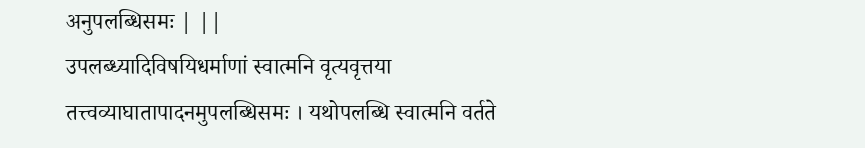अनुपलब्धिसमः | ||
उपलब्ध्यादिविषयिधर्माणां स्वात्मनि वृत्यवृत्तया तत्त्वव्याघातापादनमुपलब्धिसमः । यथोपलब्धि स्वात्मनि वर्तते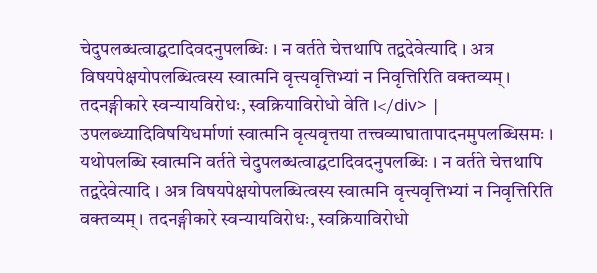चेदुपलब्धत्वाद्घटादिवदनुपलब्धिः । न वर्तते चेत्तथापि तद्वदेवेत्यादि । अत्र विषयपेक्षयोपलब्धित्वस्य स्वात्मनि वृत्त्यवृत्तिभ्यां न निवृत्तिरिति वक्तव्यम्। तदनङ्गीकारे स्वन्यायविरोधः, स्वक्रियाविरोधो वेति ।</div> | उपलब्ध्यादिविषयिधर्माणां स्वात्मनि वृत्यवृत्तया तत्त्वव्याघातापादनमुपलब्धिसमः । यथोपलब्धि स्वात्मनि वर्तते चेदुपलब्धत्वाद्घटादिवदनुपलब्धिः । न वर्तते चेत्तथापि तद्वदेवेत्यादि । अत्र विषयपेक्षयोपलब्धित्वस्य स्वात्मनि वृत्त्यवृत्तिभ्यां न निवृत्तिरिति वक्तव्यम्। तदनङ्गीकारे स्वन्यायविरोधः, स्वक्रियाविरोधो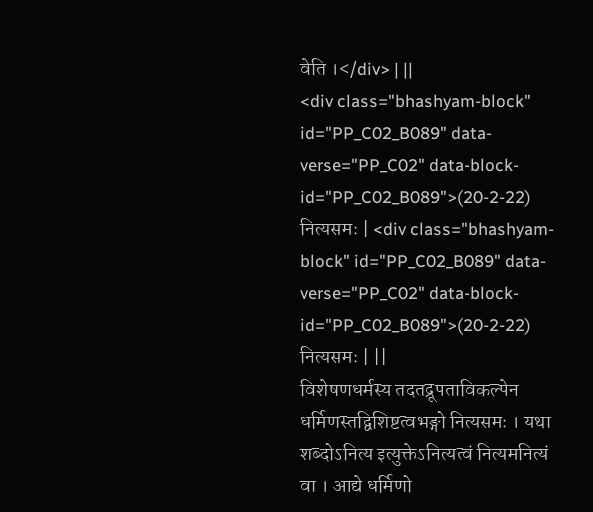वेति ।</div> | ||
<div class="bhashyam-block" id="PP_C02_B089" data-verse="PP_C02" data-block-id="PP_C02_B089">(20-2-22) नित्यसमः | <div class="bhashyam-block" id="PP_C02_B089" data-verse="PP_C02" data-block-id="PP_C02_B089">(20-2-22) नित्यसमः | ||
विशेषणधर्मस्य तदतद्रूपताविकल्पेन धर्मिणस्तद्विशिष्टत्वभङ्गो नित्यसमः । यथा शब्दोऽनित्य इत्युक्तेऽनित्यत्वं नित्यमनित्यं वा । आद्ये धर्मिणो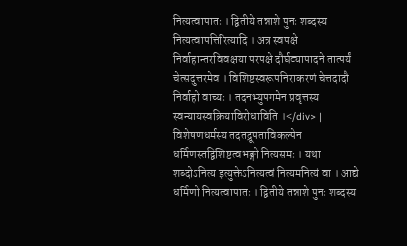नित्यत्वापातः । द्वितीये तन्नाशे पुनः शब्दस्य नित्यत्वापत्तिरित्यादि । अत्र स्वपक्षे निर्वाहान्तरविवक्षया परपक्षे दौर्घट्यापादने तात्पर्यं चेत्सदुत्तरमेव । विशिष्टस्वरूपनिराकरणं चेत्तदादौ निर्वाहो वाच्यः । तदनभ्युपगमेन प्रवृत्तस्य स्वन्यायस्वक्रियाविरोधाविति ।</div> | विशेषणधर्मस्य तदतद्रूपताविकल्पेन धर्मिणस्तद्विशिष्टत्वभङ्गो नित्यसमः । यथा शब्दोऽनित्य इत्युक्तेऽनित्यत्वं नित्यमनित्यं वा । आद्ये धर्मिणो नित्यत्वापातः । द्वितीये तन्नाशे पुनः शब्दस्य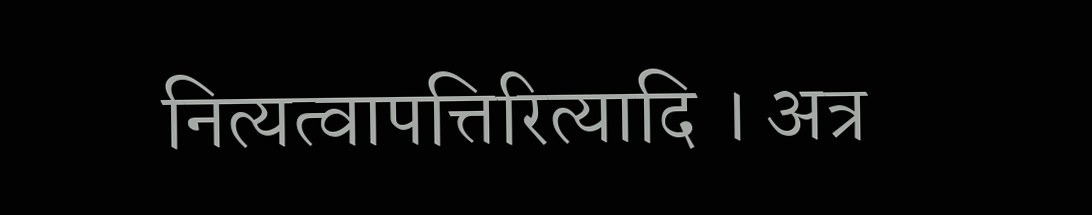नित्यत्वापत्तिरित्यादि । अत्र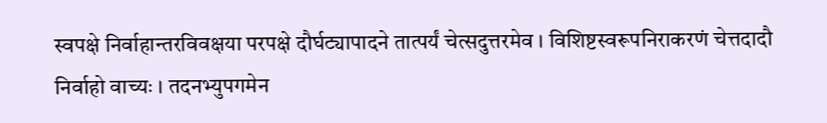स्वपक्षे निर्वाहान्तरविवक्षया परपक्षे दौर्घट्यापादने तात्पर्यं चेत्सदुत्तरमेव । विशिष्टस्वरूपनिराकरणं चेत्तदादौ निर्वाहो वाच्यः । तदनभ्युपगमेन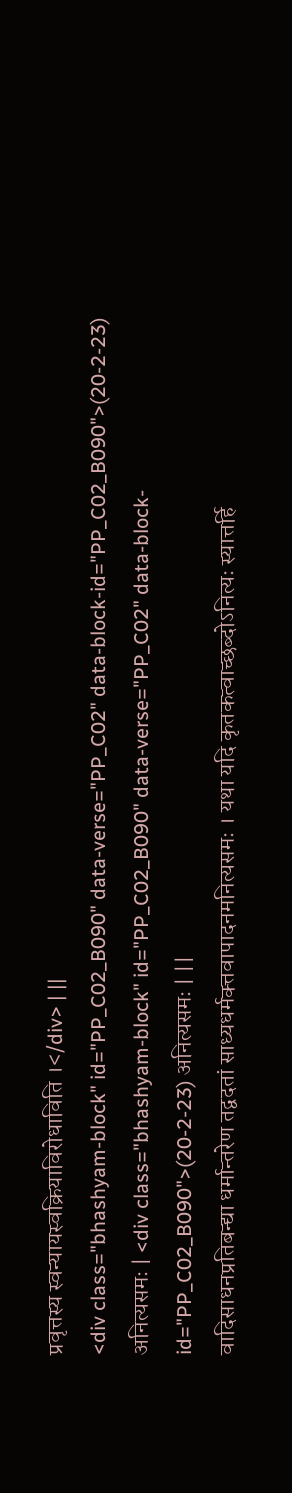प्रवृत्तस्य स्वन्यायस्वक्रियाविरोधाविति ।</div> | ||
<div class="bhashyam-block" id="PP_C02_B090" data-verse="PP_C02" data-block-id="PP_C02_B090">(20-2-23) अनित्यसमः | <div class="bhashyam-block" id="PP_C02_B090" data-verse="PP_C02" data-block-id="PP_C02_B090">(20-2-23) अनित्यसमः | ||
वादिसाधनप्रतिबन्द्या धर्मान्तरेण तद्वदतां साध्यधर्मक्त्तवापादनमनित्यसमः । यथा यदि कृतकत्वाच्छब्दोऽनित्यः स्यात्तर्हि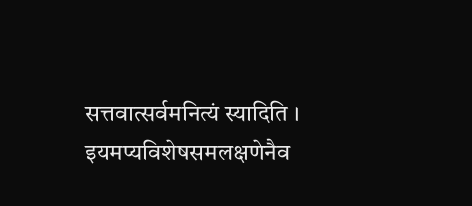सत्तवात्सर्वमनित्यं स्यादिति । इयमप्यविशेषसमलक्षणेनैव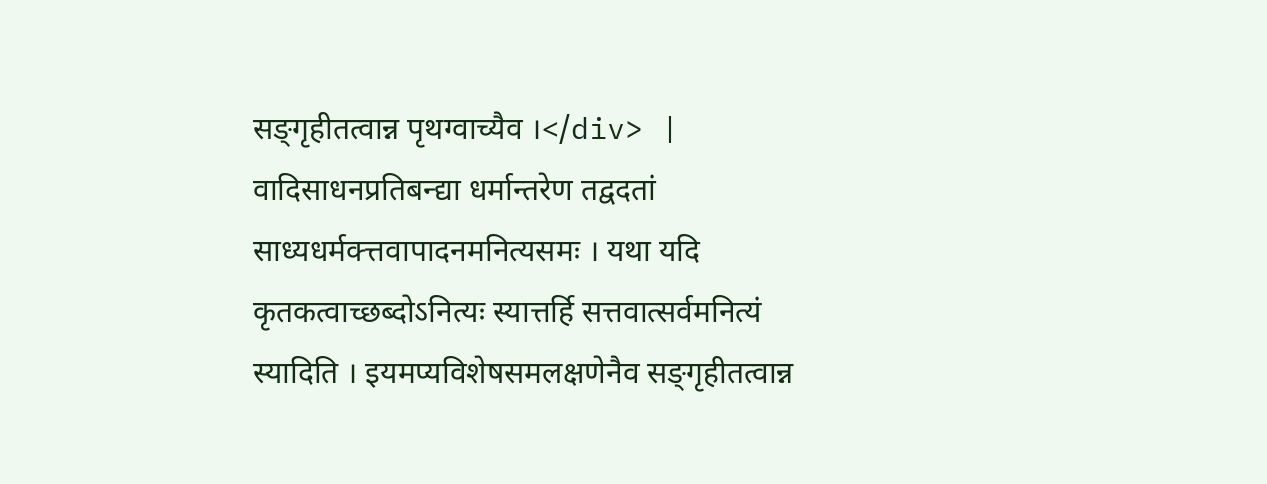सङ्गृहीतत्वान्न पृथग्वाच्यैव ।</div> | वादिसाधनप्रतिबन्द्या धर्मान्तरेण तद्वदतां साध्यधर्मक्त्तवापादनमनित्यसमः । यथा यदि कृतकत्वाच्छब्दोऽनित्यः स्यात्तर्हि सत्तवात्सर्वमनित्यं स्यादिति । इयमप्यविशेषसमलक्षणेनैव सङ्गृहीतत्वान्न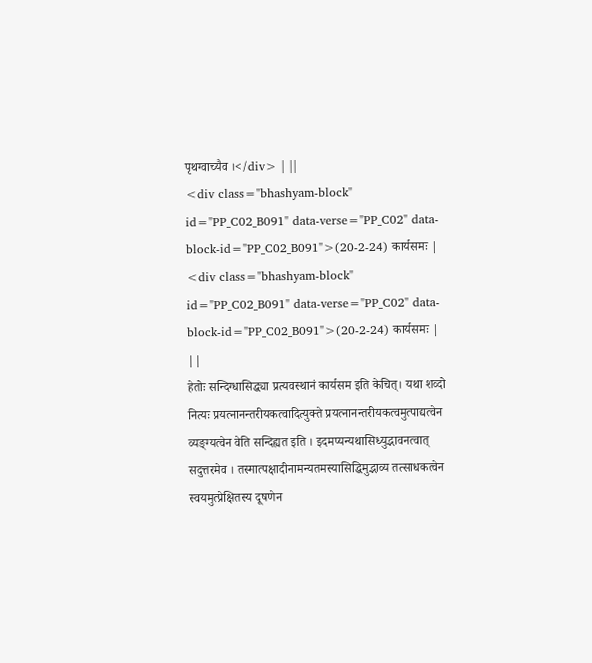पृथग्वाच्यैव ।</div> | ||
<div class="bhashyam-block" id="PP_C02_B091" data-verse="PP_C02" data-block-id="PP_C02_B091">(20-2-24) कार्यसमः | <div class="bhashyam-block" id="PP_C02_B091" data-verse="PP_C02" data-block-id="PP_C02_B091">(20-2-24) कार्यसमः | ||
हेतोः सन्दिग्धासिद्ध्या प्रत्यवस्थानं कार्यसम इति केचित्। यथा शव्दो नित्यः प्रयत्नानन्तरीयकत्वादित्युक्ते प्रयत्नानन्तरीयकत्वमुत्पाद्यत्वेन व्यङ्ग्यत्वेन वेति सन्दिह्यत इति । इदमप्यन्यथासिध्युद्भावनत्वात् सदुत्तरमेव । तस्मात्पक्षादीनामन्यतमस्यासिद्धिमुद्भाव्य तत्साधकत्वेन स्वयमुत्प्रेक्षितस्य दूषणेन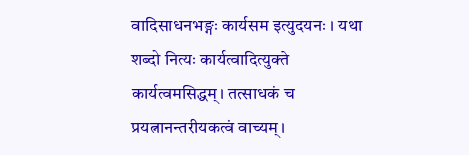वादिसाधनभङ्गः कार्यसम इत्युदयनः । यथा शब्दो नित्यः कार्यत्वादित्युक्ते कार्यत्वमसिद्धम्। तत्साधकं च प्रयत्नानन्तरीयकत्वं वाच्यम्।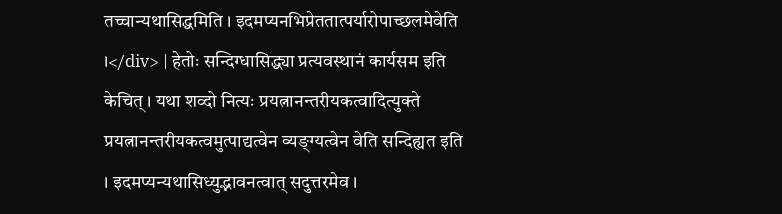तच्चान्यथासिद्धमिति । इदमप्यनभिप्रेततात्पर्यारोपाच्छलमेवेति ।</div> | हेतोः सन्दिग्धासिद्ध्या प्रत्यवस्थानं कार्यसम इति केचित्। यथा शव्दो नित्यः प्रयत्नानन्तरीयकत्वादित्युक्ते प्रयत्नानन्तरीयकत्वमुत्पाद्यत्वेन व्यङ्ग्यत्वेन वेति सन्दिह्यत इति । इदमप्यन्यथासिध्युद्भावनत्वात् सदुत्तरमेव ।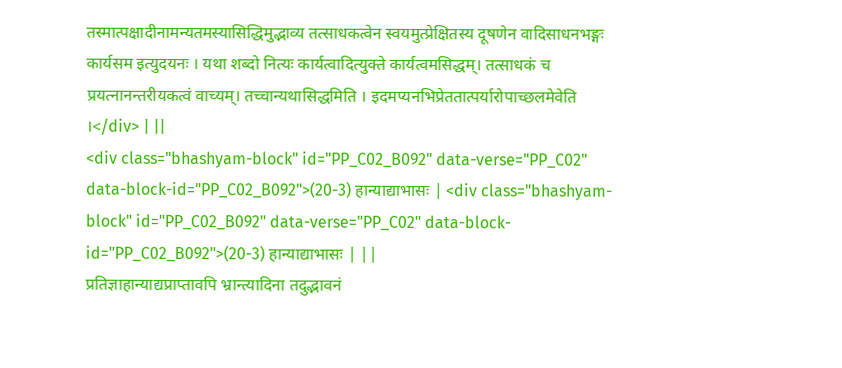तस्मात्पक्षादीनामन्यतमस्यासिद्धिमुद्भाव्य तत्साधकत्वेन स्वयमुत्प्रेक्षितस्य दूषणेन वादिसाधनभङ्गः कार्यसम इत्युदयनः । यथा शब्दो नित्यः कार्यत्वादित्युक्ते कार्यत्वमसिद्धम्। तत्साधकं च प्रयत्नानन्तरीयकत्वं वाच्यम्। तच्चान्यथासिद्धमिति । इदमप्यनभिप्रेततात्पर्यारोपाच्छलमेवेति ।</div> | ||
<div class="bhashyam-block" id="PP_C02_B092" data-verse="PP_C02" data-block-id="PP_C02_B092">(20-3) हान्याद्याभासः | <div class="bhashyam-block" id="PP_C02_B092" data-verse="PP_C02" data-block-id="PP_C02_B092">(20-3) हान्याद्याभासः | ||
प्रतिज्ञाहान्याद्यप्राप्तावपि भ्रान्त्यादिना तदुद्भावनं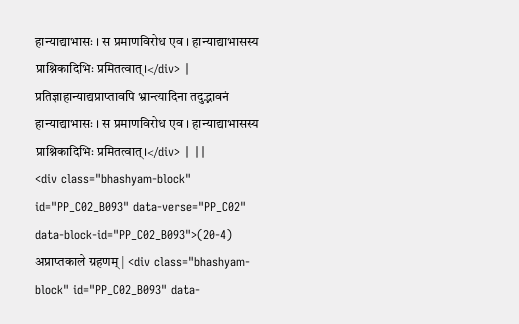हान्याद्याभासः । स प्रमाणविरोध एव । हान्याद्याभासस्य प्राश्निकादिभिः प्रमितत्वात्।</div> | प्रतिज्ञाहान्याद्यप्राप्तावपि भ्रान्त्यादिना तदुद्भावनं हान्याद्याभासः । स प्रमाणविरोध एव । हान्याद्याभासस्य प्राश्निकादिभिः प्रमितत्वात्।</div> | ||
<div class="bhashyam-block" id="PP_C02_B093" data-verse="PP_C02" data-block-id="PP_C02_B093">(20-4) अप्राप्तकाले ग्रहणम् | <div class="bhashyam-block" id="PP_C02_B093" data-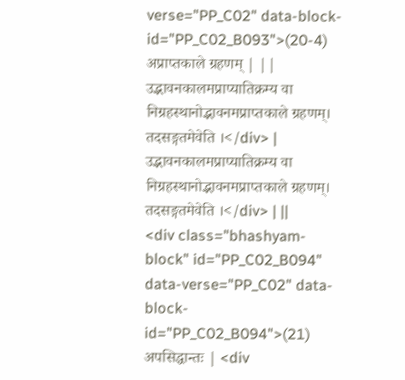verse="PP_C02" data-block-id="PP_C02_B093">(20-4) अप्राप्तकाले ग्रहणम् | ||
उद्भावनकालमप्राप्यातिक्रम्य वा निग्रहस्थानोद्भावनमप्राप्तकाले ग्रहणम्। तदसङ्गतमेवेति ।</div> | उद्भावनकालमप्राप्यातिक्रम्य वा निग्रहस्थानोद्भावनमप्राप्तकाले ग्रहणम्। तदसङ्गतमेवेति ।</div> | ||
<div class="bhashyam-block" id="PP_C02_B094" data-verse="PP_C02" data-block-id="PP_C02_B094">(21) अपसिद्धान्तः | <div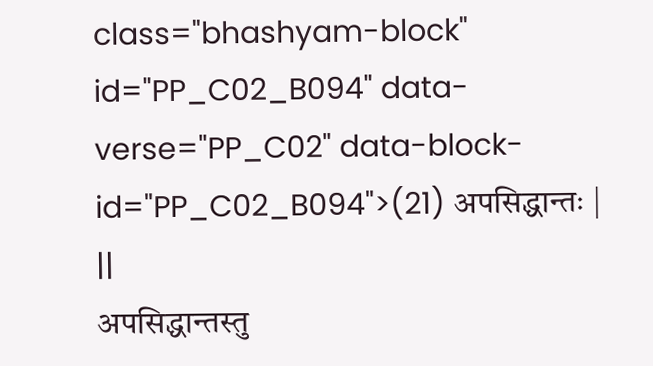class="bhashyam-block" id="PP_C02_B094" data-verse="PP_C02" data-block-id="PP_C02_B094">(21) अपसिद्धान्तः | ||
अपसिद्धान्तस्तु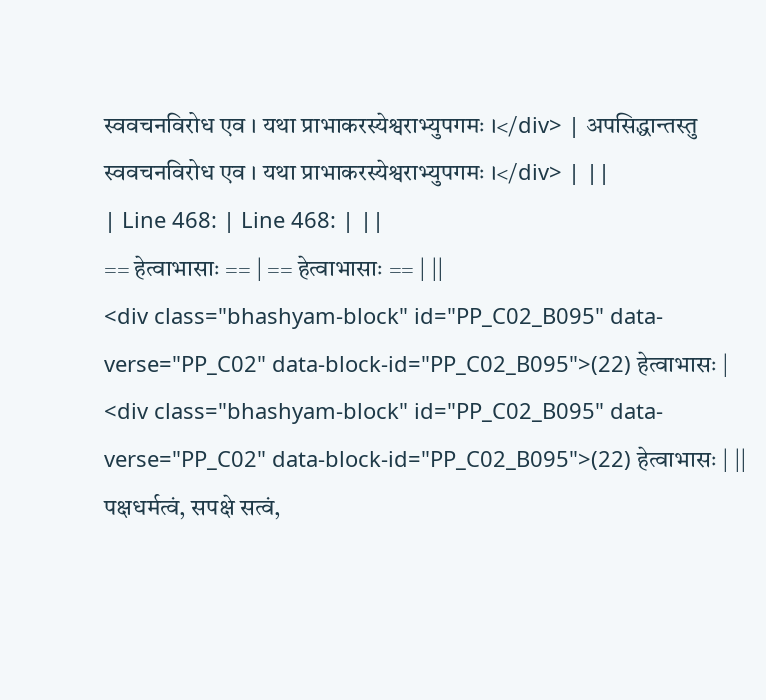स्ववचनविरोध एव । यथा प्राभाकरस्येश्वराभ्युपगमः ।</div> | अपसिद्धान्तस्तु स्ववचनविरोध एव । यथा प्राभाकरस्येश्वराभ्युपगमः ।</div> | ||
| Line 468: | Line 468: | ||
== हेत्वाभासाः == | == हेत्वाभासाः == | ||
<div class="bhashyam-block" id="PP_C02_B095" data-verse="PP_C02" data-block-id="PP_C02_B095">(22) हेत्वाभासः | <div class="bhashyam-block" id="PP_C02_B095" data-verse="PP_C02" data-block-id="PP_C02_B095">(22) हेत्वाभासः | ||
पक्षधर्मत्वं, सपक्षे सत्वं,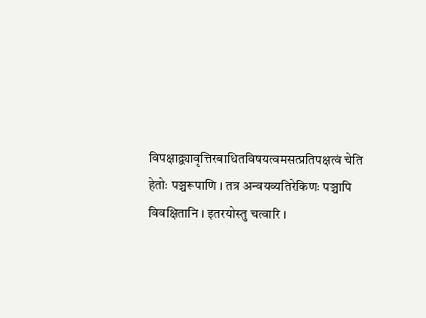विपक्षाद्व्यावृत्तिरबाधितविषयत्वमसत्प्रतिपक्षत्वं चेति हेतोः पञ्चरूपाणि । तत्र अन्वयव्यतिरेकिणः पञ्चापि विवक्षितानि । इतरयोस्तु चत्वारि ।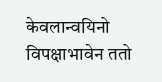केवलान्वयिनो विपक्षाभावेन ततो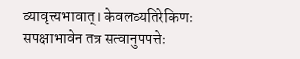व्यावृत्त्यभावात्। केवलव्यतिरेकिणः सपक्षाभावेन तत्र सत्वानुपपत्तेः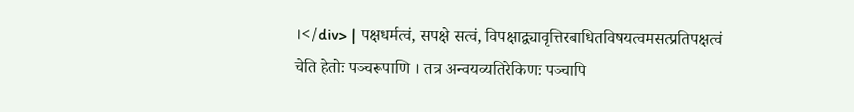।</div> | पक्षधर्मत्वं, सपक्षे सत्वं, विपक्षाद्व्यावृत्तिरबाधितविषयत्वमसत्प्रतिपक्षत्वं चेति हेतोः पञ्चरूपाणि । तत्र अन्वयव्यतिरेकिणः पञ्चापि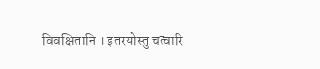विवक्षितानि । इतरयोस्तु चत्वारि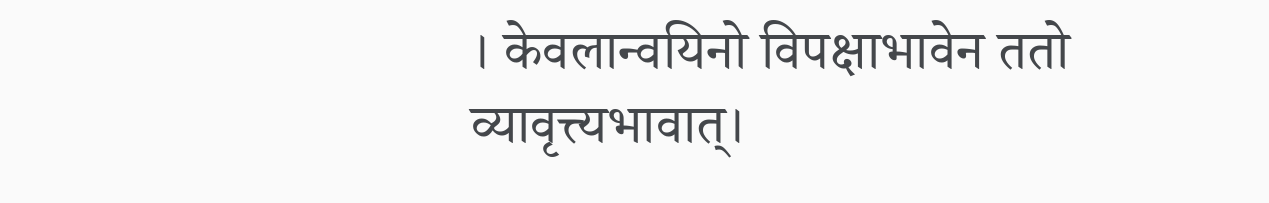। केवलान्वयिनो विपक्षाभावेन ततो व्यावृत्त्यभावात्।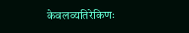केवलव्यतिरेकिणः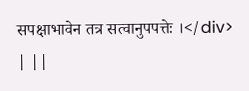सपक्षाभावेन तत्र सत्वानुपपत्तेः ।</div> | ||